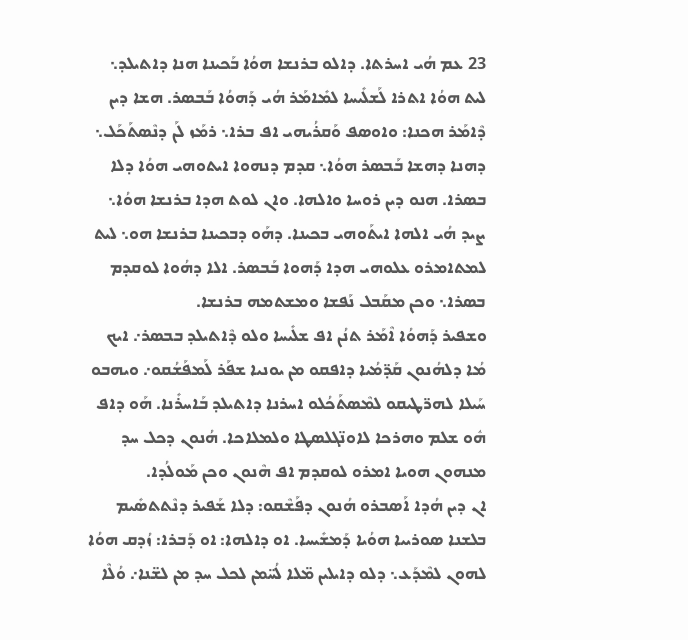23 ܥܡ ܗܳܝ ܐܚܪܬܐ. ܕܐܠܘ ܒܪܢܫܐ ܗܘܳܐ ܒܰܟܝܢܐ ܗܢܐ ܕܐܬܝܠܕ܆ ܠܝܬ ܗܘܳܐ ܐܬܪܐ ܠܰܫܠܺܝܚܐ ܠܡܺܐܡܰܪ ܗܳܝ ܕܰܗܘܳܐ ܒܰܒܣܪ. ܗܫܐ ܕܝܢ ܕܶܐܡܰܪ ܗܟܢܐ: ܘܐܘܣܦ ܘܰܩܪܳܝܗܝ ܐܦ ܒܪܐ܆ ܪܡܰܙ ܠܰܢ ܕܢܶܣܬܰܟܰܠ܆ ܕܗܢܐ ܕܗܫܐ ܒܰܒܣܪ ܗܘܳܐ܆ ܩܕܡ ܕܢܗܘܐ ܐܝܬܘܗܝ ܗܘܳܐ ܕܠܐ ܒܣܪܐ. ܗܢܘ ܕܝܢ ܪܘܚܐ ܘܐܠܗܐ. ܘܐܢ ܠܘܬ ܗܕܐ ܒܪܢܫܐ ܗܘܳܐ܆ ܨܝܕ ܗܳܝ ܐܠܗܐ ܐܝܬܰܘܗܝ ܒܟܝܢܐ. ܕܗܰܘ ܕܒܟܝܢܐ ܒܪܢܫܐ ܗܘ܆ ܠܝܬ ܠܡܬܐܡܪܘ ܥܠܘܗܝ ܗܕܐ ܕܰܗܘܐ ܒܰܒܣܪ. ܐܠܐ ܕܗܳܘܐ ܠܘܩܕܡ ܒܣܪܐ܆ ܘܟܢ ܡܩܰܒܠ ܢܰܦܫܐ ܘܡܫܬܡܗ ܒܪܢܫܐ.
ܘܫܦܝܪ ܕܰܗܘܳܐ ܐܶܡܰܪ ܬܢܳܢ ܐܦ ܫܠܺܝܚܐ ܘܠܘ ܕܶܐܬܝܠܕ ܒܒܣܪ܇ ܐܝܟ ܡܳܐ ܕܠܗܳܢܘܢ ܩܰܕ̈ܡܳܝܐ ܕܐܦܩܘ ܡܢ ܝܘܢܝܐ ܫܦܰܪ ܠܰܡܦܰܫܳܩܘ܇ ܘܝܗܒܘ ܚܰܝܠܐ ܠܗܖ̈ܛܝܩܘ ܠܡܶܣܬܰܟܳܠܘ ܐܚܪܢܐ ܕܐܬܝܠܕ ܒܰܐܚܪܺܢܐ. ܗܰܘ ܕܐܦ ܗܽܘ ܫܠܡ ܘܗܪܟܐ ܠܐܘܢ̈ܓܠܣܛܐ ܘܠܡܠܐܟܐ. ܗܳܢܘܢ ܕܟܠ ܚܕ ܡܢܗܘܢ ܗܘܝܐ ܐܡܪܘ ܠܘܩܕܡ ܐܦ ܗܶܢܘܢ ܘܟܢ ܡܰܘܠܳܕܐ.
ܐܢ ܕܝܢ ܗܳܕܐ ܐܰܣܒܪܘ ܗܳܢܘܢ ܕܦܰܫܶܩܘ: ܕܠܐ ܫܰܦܝܪ ܕܢܶܬܬܣܺܝܡ ܒܠܫܢܐ ܣܘܪܝܝܐ ܗܘܳܝܐ ܕܰܡܫܺܝܚܐ. ܐܘ ܕܐܠܗܐ: ܐܘ ܕܰܒܪܐ: ܙܳܕܩ ܗܘܳܐ ܠܗܘܢ ܠܡܶܕܰܥ܆ ܕܠܘ ܕܐܝܠܝܢ ܡ̈ܠܐ ܠܳܚ̈ܡܢ ܠܟܠ ܚܕ ܡܢ ܠܫ̈ܢܐ܇ ܘܳܠܶܐ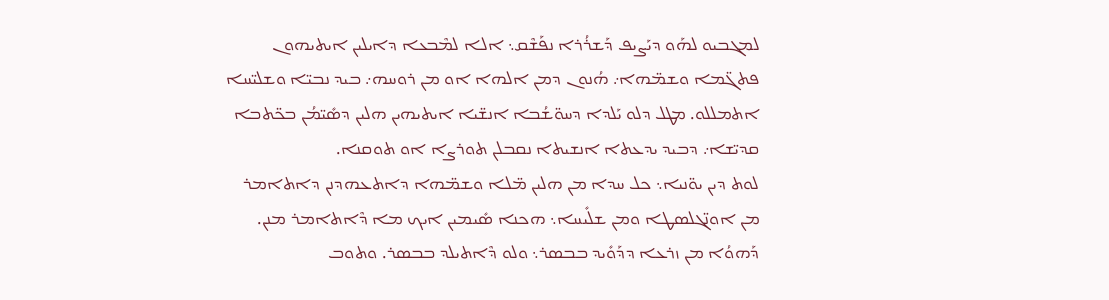ܠܡܓܒܝܘ ܠܗܰܘ ܕܝܰܨܝܦ ܕܰܫܪܳܪܐ ܢܦܰܫܶܩ܆ ܐܠܐ ܠܡܶܒܥܐ ܕܐܝܠܝܢ ܐܝܬܝܗܘܢ ܦܬܓ̈ܡܐ ܘܫܡ̈ܗܐ܇ ܗܳܢܘܢ ܕܡܢ ܐܠܗܐ ܐܘ ܡܢ ܪܘܚܗ܇ ܒܝܕ ܢܒܝ̈ܐ ܘܫܠܝ̈ܚܐ ܐܬܡܠܠܘ. ܡܛܠ ܕܠܘ ܝܰܠܕܐ ܕܚܘ̈ܫܳܒܐ ܐܢܫ̈ܝܐ ܐܝܬܝܗܝܢ ܗܠܝܢ ܕܣܺܝ̈ܡܳܢ ܒܟ̈ܬܒܐ ܩܕܝ̈ܫܐ܇ ܕܒܝܕ ܝܕܥܬܐ ܐܢܫܝܬܐ ܢܩܒܠܢ ܬܘܪܨܐ ܐܘ ܬܘܩܢܐ.
ܠܘܬ ܕܝܢ ܝܘ̈ܢܝܐ܆ ܟܠ ܚܕܐ ܡܢ ܗܠܝܢ ܡ̈ܠܐ ܘܫܡ̈ܗܐ ܕܐܬܥܗܕܢܢ ܕܐܬܐܡܪ ܡܢ ܐܘܢ̈ܓܠܣܛܐ ܘܡܢ ܫܠܺܝܚܐ܆ ܗܟܢܐ ܣܺܝܡܝܢ ܐܝܟ ܡܐ ܕܶܐܬܐܡܪ ܡܢܢ. ܕܰܗܘܳܐ ܡܢ ܙܪܥܐ ܕܕܰܘܺܝܕ ܒܒܣܪ܆ ܘܠܘ ܕܶܐܬܝܠܕ ܒܒܣܪ. ܘܬܘܒ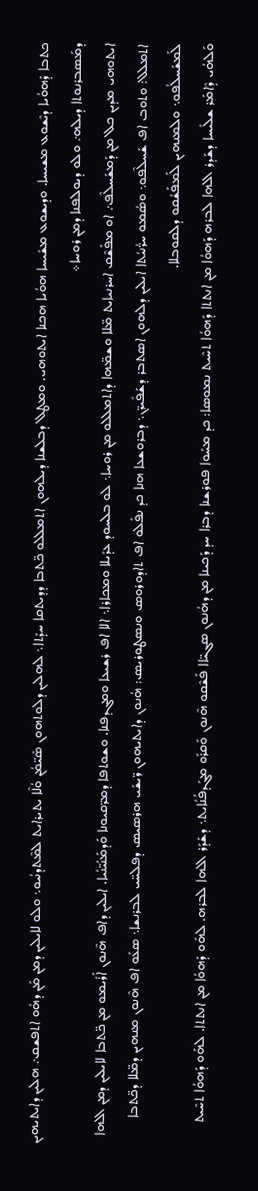ܟܬܒܐ ܕܰܗܘܳܝܐ ܕܝܶܫܘܥ ܡܫܝܚܐ. ܘܕܝܫܘܥ ܡܫܺܝܚܐ ܗܘܳܝܐ ܗܟܢܐ ܐܝܬܘܗܝ. ܘܡܛܠ ܕܒܠܫܢܐ ܕܝܠܗܘܢ ܐܬܡܠܠܘ ܟ̈ܬܒܐ ܕܕܝܬܩܐ ܚܕܰܬܐ܆ ܠܗܠܝܢ ܕܠܘܬܗܘܢ ܣܺܝ̈ܡܳܢ ܘܳܠܶܐ ܝܬܝܪܐܝܬ ܠܡܶܬܕܢܳܝܘ܆ ܘܠܘ ܠܐܝܠܝܢ ܕܡܢ ܡܰܢ ܕܗܽܘ ܐܬܦܫܩ܇ ܗܠܝܢ ܕܐܝܬܝܗܝܢ ܕܡܰܣܒܪܢܘܬܐ ܕܝܠܗ܇ ܘܠܘ ܕܝܘܠܦܢܐ ܕܡܢ ܪܘܚܐ܀
ܐܝܬܘܗܝ ܡܕܝܢ ܟܠ ܡܢ ܕܰܡܫܰܚܠܶܦ܇ ܐܘ ܡܦܰܫܶܩ ܐܚܪܢܝܐܝܬ ܡ̈ܠܐ ܘܫܡ̈ܗܐ ܕܐܬܡܠܠܘ ܡܢ ܪܘܚܐ܆ ܠܘ ܒܠܚܘܕ ܥܕܺܝܠܐ ܘܡܟܐܪܐ܆ ܐܠܐ ܐܦ ܪܫܝܥܐ ܘܡܓܕܦܢܐ. ܘܫܘܬܦܐ ܕܡܖ̈ܩܝܘܢܐ ܘܰܕܡܰܢܺܝ̈ܢܳܝܐ. ܐܝܠܝܢ ܕܐܦ ܗܶܢܘܢ ܐܰܪܺܝܡܘ ܡܢ ܟ̈ܬܒܐ ܠܐܝܠܝܢ ܕܡܢ ܐܠܗܐ ܐܬܡܠܠ: ܘܬܘܒ ܐܦ ܫܰܚܠܶܦܘ܆ ܘܣܳܡܘ ܚܖ̈ܳܢܝܳܬܐ ܐܝܠܝܢ ܕܠܗܘܢ ܐܣܬܒܪ ܕܫܰܦܺܝܖ̈ܢ܆ ܕܒܪܘܫܥܐ ܗܢܐ ܟܕ ܢܦܰܠܘ ܐܦ ܬܐܕܘܪܘܣ ܘܢܣܛܘܪܝܣ: ܗܳܢܘܢ ܕܐܝܬܝܗܘܢ ܖ̈ܝܫܰܝ ܗܪܣܝܣ ܕܦܠܚ̈ܝ ܠܒܪܢܫܐ܆ ܣܥܰܘ ܐܦ ܗܶܢܘܢ ܡܢܗܝܢ ܕܡ̈ܠܐ ܕܟ̈ܬܒܐ ܠܰܡܫܰܚܠܳܦܘ܆ ܘܠܡܢܗܝܢ ܠܰܡܦܰܫܳܩܘ ܕܠܩܘܒܠܐ.
ܘܰܠܗܳܝ ܕܶܐܡܰܪ ܫܠܺܝܚܐ ܕܫܰܕܪ ܐܠܗܐ ܠܒܪܗ ܕܰܗܘܳܐ ܡܢ ܐܢܬܬܐ ܕܰܗܘܳܐ ܬܚܶܝܬ ܢܡܘܣܐ: ܟܕ ܡܚܰܘܐ ܦܘܪܫܢܐ ܕܒܪܐ ܚܕ ܕܰܟܝܢܐ ܡܢ ܕܗܳܢܘܢ ܣܓܝ̈ܐܐ ܦܰܫܶܩܘ ܗܶܢܘܢ ܘܰܩܪܰܘ ܡܓܰܕܦܳܢܳܐܝܬ܆ ܕܫܰܕܰܪ ܐܠܗܐ ܠܒܪܗ. ܠܗܰܘ ܕܰܗܘܳܐ ܡܢ ܐܢܬܬܐ. ܠܗܰܘ ܕܰܗܘܳܐ ܬܚܶܝܬ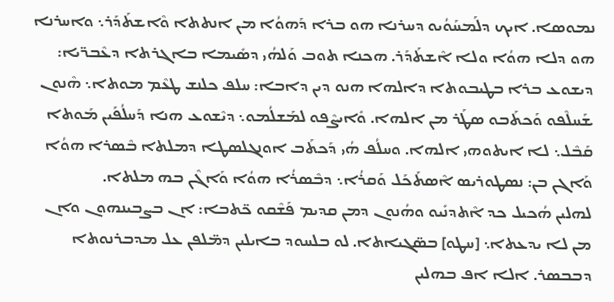ܢܡܘܣܐ. ܐܝܟ ܕܠܰܡܚܰܘܳܝܘ ܕܚܪܢܐ ܗܘ ܒܪܐ ܕܰܗܘܳܐ ܡܢ ܐܢܬܬܐ ܘܶܐܫܬܰܕܰܪ܆ ܘܐܚܪܢܐ ܗܘ ܕܠܐ ܗܘܳܐ ܘܠܐ ܐܶܫܬܰܕܰܪ. ܗܟܢܐ ܬܘܒ ܘܰܠܗܳܝ ܕܣܺܝܡܐ ܒܐܓܪܬܐ ܕܥܶܒܖ̈ܝܐ: ܕܝܫܘܥ ܒܪܐ ܒܛܝܒܘܬܐ ܕܐܠܗܐ ܗܢܘ ܕܝܢ ܕܐܒܐ: ܚܠܦ ܟܠܢܫ ܛܥܶܡ ܡܘܬܐ܆ ܗܶܢܘܢ ܫܰܚܠܶܦܘ ܘܰܟܬܰܒܘ ܣܛܰܪ ܡܢ ܐܠܗܐ. ܘܺܐܝܨܶܦܘ ܠܡܰܫܠܳܡܘ܆ ܕܝܶܫܘܥ ܗܢܐ ܕܰܚܠܳܦܰܝܢ ܡܰܘܬܐ ܩܰܒܶܠ܆ ܠܐ ܐܝܬܘܗܝ ܐܠܗܐ. ܘܚܠܳܦ ܗܳܝ ܕܰܟܬܰܒ ܐܘܢܓܠܣܛܐ ܕܡܠܬܐ ܒܶܣܪܐ ܗܘܳܐ ܘܰܐܓܢ ܒܢ: ܢܣܛܘܪܝܣ ܐܶܣܬܰܟܰܠ ܘܰܩܪܳܐ܆ ܕܒܶܣܪܳܐ ܗܘܳܐ ܘܰܐܓܶܢ ܒܗ ܡܠܬܐ.
ܠܗܠܝܢ ܗܳܟܝܠ ܟܕ ܐܶܬܕܢܺܝܘ ܘܗܳܢܘܢ ܕܡܢ ܩܕܝܡ ܦܰܫܶܩܘ ܟ̈ܬܒܐ: ܐܢ ܒܨܒܝܢܗܘܢ ܘܐܢ ܡܢ ܠܐ ܝܕܥܬܐ܆ [ܚܛܘ] ܒܣ̈ܓܝܐܬܐ. ܠܘ ܒܠܚܘܕ ܒܐܝܠܝܢ ܕܡ̈ܠܦܢ ܥܠ ܡܕܒܪܢܘܬܐ ܕܒܒܣܪ. ܐܠܐ ܐܦ ܒܗܠܝܢ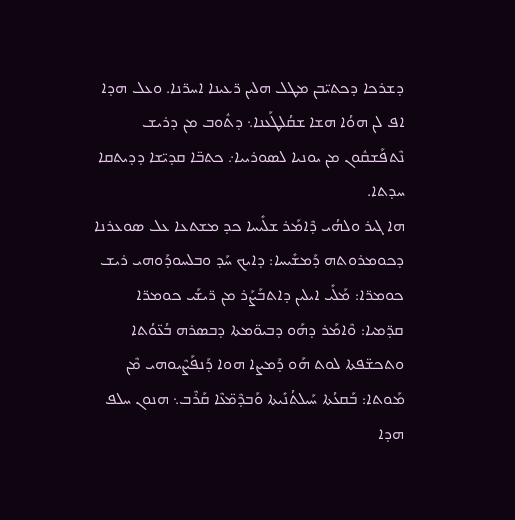ܕܫܪܟܐ ܕܟܬܝ̈ܒܢ ܡܛܠ ܗܠܝܢ ܖ̈ܥܝܢܐ ܐܚܖ̈ܢܐ. ܘܥܠ ܗܕܐ ܐܦ ܠܢ ܗܘܳܐ ܗܫܐ ܫܩܳܠܛܰܥܢܐ܆ ܕܬܽܘܒ ܡܢ ܕܪܝܫ ܢܶܬܦܰܫܩܽܘܢ ܡܢ ܝܘܢܝܐ ܠܣܘܪܝܝܐ܇ ܟܬܒ̈ܐ ܩܕܝ̈ܫܐ ܕܕܝܬܩܐ ܚܕܬܐ.
ܗܐ ܓܝܪ ܘܠܗܳܝ ܕܶܐܡܰܪ ܫܠܺܝܚܐ ܟܕ ܡܫܬܥܐ ܥܠ ܣܘܥܪܢܐ ܕܟܘܡܪܘܬܗ ܕܰܡܫܺܝܚܐ: ܕܐܝܟ ܚܰܕ ܘܒܠܚܘܕܰܘܗܝ ܪܝܫ ܟܘܡܖ̈ܐ: ܡܰܠܺܝ ܐܝܠܝܢ ܕܐܬܒܰܨܰܪ ܡܢ ܖ̈ܝܫܰܝ ܟܘܡܖ̈ܐ ܩܕ̈ܡܝܐ: ܘܶܐܡܰܪ ܕܗܰܘ ܕܒܝܘ̈ܡܬܐ ܕܒܣܪܗ ܒܳܥ̈ܘܳܬܐ ܘܬܟܫ̈ܦܬܐ ܠܘܬ ܗܰܘ ܕܰܡܨܐ ܗܘܐ ܕܰܢܦܰܨܶܝܘܗܝ ܡܶܢ ܡܰܘܬܐ: ܒܰܩܥܳܬܐ ܚܰܝܠܬܳܢܺܝܬܐ ܘܰܒܕܶܡ̈ܥܶܐ ܩܰܪܶܒ܆ ܗܢܘܢ ܚܠܦ ܗܕܐ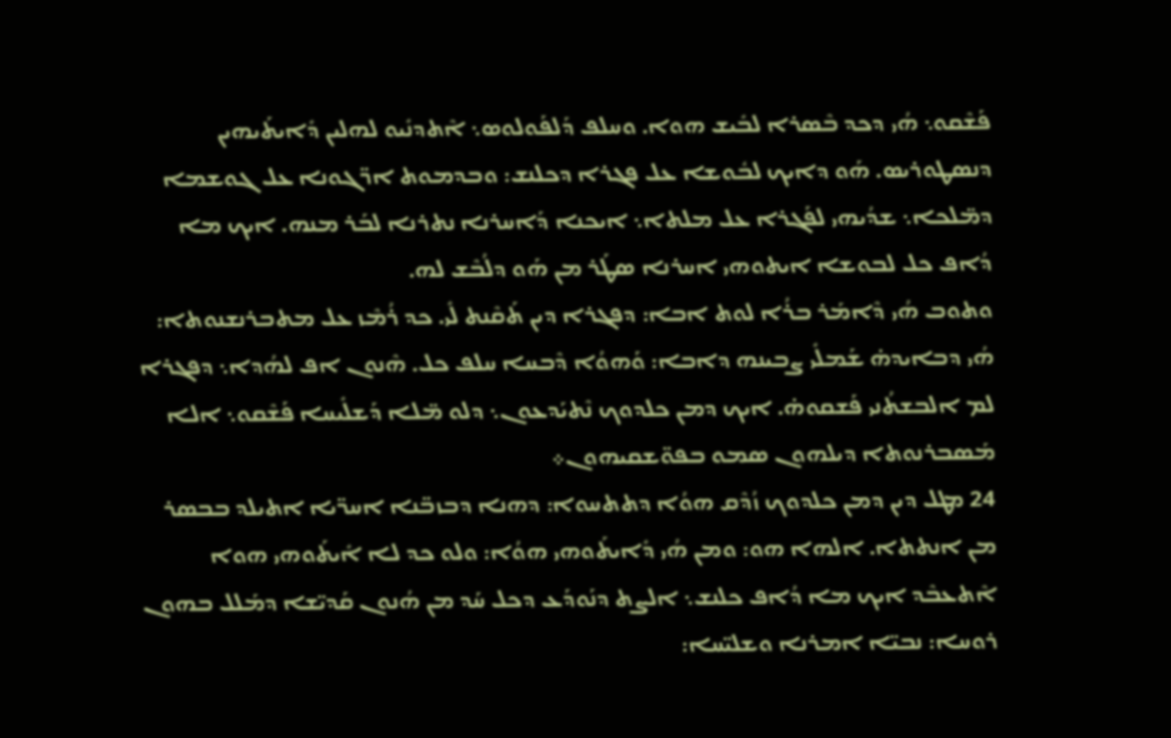ܦܰܫܶܩܘ܆ ܗܳܝ ܕܟܕ ܒܶܣܪܐ ܠܒܺܝܫ ܗܘܐ. ܘܚܠܦ ܕܰܠܦܰܘܠܘܣ܆ ܐܶܬܕܢܺܝܘ ܠܗܠܝܢ ܕܺܐܝܬܰܝܗܝܢ ܕܢܣܛܘܪܝܣ. ܗܰܘ ܕܐܝܟ ܠܒܽܘܫܐ ܥܠ ܦܓܪܐ ܕܟܠܢܫ: ܘܒܕܡܘܬ ܐܖ̈ܓܘܢܐ ܥܠ ܓܘܫܡܐ ܕܡ̈ܠܟܐ܆ ܫܕܳܝܗܝ ܠܦܰܓܪܐ ܥܠ ܡܠܬܐ܆ ܐܝܟܢܐ ܕܰܐܚܪܢܐ ܢܬܪܢܐ ܠܒܰܪ ܡܢܗ. ܐܝܟ ܡܐ ܕܳܐܦ ܟܠ ܠܒܘܫܐ ܐܝܬܘܗܝ ܐܚܪܢܐ ܣܛܰܪ ܡܢ ܗܰܘ ܕܠܳܒܶܫ ܠܗ.
ܘܬܘܒ ܗܳܝ ܕܶܐܡܰܪ ܒܪܳܐ ܠܘܬ ܐܒܐ: ܕܦܓܪܐ ܕܝܢ ܬܰܩܶܢܬ ܠܺܝ. ܟܕ ܪܳܡܶܙ ܥܠ ܡܬܒܪܢܫܢܘܬܐ: ܗܳܝ ܕܒܐܝܕܗ̇ ܫܰܡܠܺܝ ܨܒܝܢܗ ܕܐܒܐ: ܘܰܗܘܳܐ ܕܶܒܚܐ ܚܠܦ ܟܠ. ܗܶܢܘܢ ܐܦ ܠܗܳܕܐ܆ ܕܦܓܪܐ ܠܡ ܐܠܒܫܬܳܢܝ ܦܰܫܩܘܗ̇. ܐܝܟ ܕܡܢ ܟܠܕܘܟ ܢܶܬܝܰܕܥܘܢ܆ ܕܠܘ ܡ̈ܠܐ ܕܰܫܠܺܝܚܐ ܦܰܫܶܩܘ܆ ܐܠܐ ܡܰܣܒܪܢܘܬܐ ܕܝܠܗܘܢ ܣܡܘ ܒܦܘ̈ܫܩܝܗܘܢ܀
24 ܡܛܠ ܕܝܢ ܕܡܢ ܟܠܕܘܟ ܙܳܕܶܩ ܗܘܳܐ ܕܬܬܚܘܐ: ܕܗܢܐ ܕܒܙܒ̈ܢܐ ܐܚܖ̈ܝܐ ܐܬܝܠܕ ܒܒܣܪ ܡܢ ܐܢܬܬܐ. ܐܠܗܐ ܗܘ: ܘܡܢ ܗܳܝ ܕܺܐܝܬܰܘܗܝ ܗܘܳܐ: ܘܠܘ ܟܕ ܠܐ ܐܺܝܬܰܘܗܝ ܗܘܐ ܐܶܬܥܒܶܕ ܐܝܟ ܡܐ ܕܳܐܦ ܟܠܢܫ܆ ܐܠܨܬ ܕܢܰܘܕܰܥ ܕܟܠ ܚܰܕ ܡܢ ܗܳܢܘܢ ܩܰܕܝ̈ܫܐ ܕܡܰܠܠ ܒܗܘܢ ܪܘܚܐ: ܢܒܝ̈ܐ ܐܡܪܢܐ ܘܫܠܝ̈ܚܐ: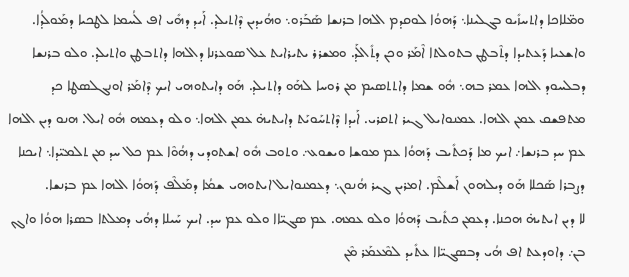ܘܡ̈ܠܐܟܐ ܕܐܬܚܙܺܝܘ ܒܓܠܝܢܐ܆ ܕܰܗܘܳܐ ܠܘܩܕܡ ܐܠܗܐ ܒܪܢܫܐ ܣܰܒܰܪܘ܆ ܘܗܳܝܕܝܢ ܕܶܐܬܝܠܕ. ܐܰܝܕ ܕܗܺܝ ܐܦ ܠܳܚܡܐ ܠܛܟܝܐ ܕܡܰܘܠܳܕܐ.
ܘܐܫܥܝܐ ܕܰܥܬܝܕܐ ܕܬܶܒܛܢ ܒܬܘܠܬܐ ܐܶܡܰܪ ܘܟܢ ܕܬܺܐܠܰܕ. ܘܡܫܪܪ ܝܬܝܪܐܝܬ ܥܠ ܣܘܥܪܢܐ ܕܐܠܗܐ ܕܐܬܒܛܢ ܘܐܬܝܠܕ. ܘܠܘ ܒܪܢܫܐ ܕܒܠܚܘܕ ܐܠܗܐ ܥܡܪ ܒܗ܆ ܗܽܘ ܫܡܐ ܕܐܬܬܣܝܡ ܡܢ ܪܘܚܐ ܠܗܰܘ ܕܐܬܝܠܕ. ܗܰܘ ܕܐܝܬܘܗܝ ܐܝܟ ܕܶܐܡܰܪ ܐܘܢܓܠܣܛܐ ܟܕ ܡܬܦܫܩ ܥܡܢ ܐܠܗܐ. ܥܡܢܘܐܝܠ ܓܝܪ ܐܬܩܪܝ. ܐܰܝܕܐ ܕܶܐܬܚܰܘܝܰܬ ܕܐܝܬܝܗ̇ ܥܡܢ ܐܠܗܐ܆ ܘܠܘ ܕܥܡܗ ܗܽܘ ܐܝܠ. ܗܢܘ ܕܝܢ ܐܠܗܐ ܥܡ ܚܕ ܒܪܢܫܐ܇ ܐܝܟ ܡܐ ܕܰܟܬܺܝܒ ܕܰܗܘܳܐ ܥܡ ܡܘܫܐ ܘܝܫܘܥ܇ ܘܬܘܒ ܗܽܘ ܐܫܬܘܕܝ ܕܗܳܘܶܐ ܥܡ ܟܠ ܚܕ ܡܢ ܬܠܡܝ̈ܕܐ܆ ܐܝܟܢܐ ܕܨܒܪܐ ܣܰܟܠܐ ܗܰܘ ܕܝܠܗܘܢ ܐܰܫܠܶܡ. ܐܡܪܝܢ ܓܝܪ ܗܳܢܘܢ܆ ܕܥܡܢܘܐܝܠ ܐܝܬܘܗܝ ܫܡܳܐ ܕܡܰܠܶܦ ܕܰܗܘܳܐ ܐܠܗܐ ܥܡ ܒܪܢܫܐ.
ܠܐ ܕܝܢ ܐܝܬܝܗ̇ ܗܟܢܐ. ܕܥܡܢ ܟܬܺܝܒ ܕܰܗܘܳܐ ܘܠܘ ܥܡܗ. ܥܡ ܣܓܝ̈ܐܐ ܘܠܘ ܥܡ ܚܕ. ܐܝܟ ܚܰܝܠܐ ܕܗܳܝ ܕܡܠܬܐ ܒܣܪܐ ܗܘܳܐ ܘܐܓܢ ܒܢ܇ ܕܐܘܕܥܬ ܐܦ ܗܳܝ ܕܒܣܓܝ̈ܐܐ ܥܬܺܝܕ ܠܡܶܥܡܰܪ ܡܶܢ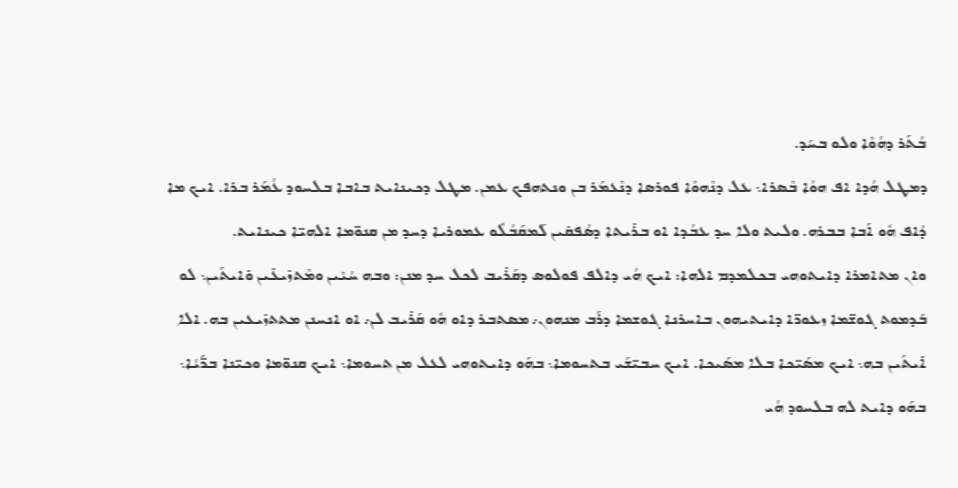ܒܳܬܰܪ ܕܗܳܘܶܐ ܘܠܘ ܒܚܰܕ.
ܕܡܛܠ ܗܳܕܐ ܐܦ ܗܘܳܐ ܒܶܣܪܐ܆ ܥܠ ܕܢܶܗܘܶܐ ܦܘܪܣܐ ܕܢܶܥܡܰܪ ܒܢ ܘܢܬܗܦܟ ܥܡܢ. ܡܛܠ ܕܟܝܢܐܝܬ ܒܐܒܐ ܒܠܚܘܕ ܥܳܡܰܪ ܒܪܐ. ܐܝܟ ܡܐ ܕܳܐܦ ܗܽܘ ܐܰܒܐ ܒܒܪܗ. ܘܠܝܬ ܘܠܐ ܚܕ ܥܒܳܕܐ ܐܘ ܒܪܺܝܬܐ ܕܣܳܦܩܺܝܢ ܠܰܡܩܰܒܳܠܽܘ ܥܡܘܪܝܐ ܕܚܕ ܡܢ ܩܢܘ̈ܡܐ ܐܠܗܝ̈ܐ ܟܝܢܐܝܬ.
ܘܐܢ ܡܬܐܡܪܐ ܕܐܝܬܘܗܝ ܒܟܠܡܕܡ ܐܠܗܐ: ܐܝܟ ܗܳܝ ܕܐܠܦ ܦܘܠܘܣ ܕܩܰܪܺܝܒ ܠܟܠ ܚܕ ܡܢܢ: ܘܒܗ ܚܳܝܶܝܢ ܘܡܶܬܙܺܝܥܺܝܢ ܘܺܐܝܬܰܝܢ܆ ܠܘ ܒܰܕܡܘܬ ܓܘܫ̈ܡܐ ܙܥܘܖ̈ܐ ܕܐܝܬܝܗܘܢ ܒܐܚܪܢܐ ܓܘܫܡܐ ܕܪܰܒ ܡܢܗܘܢ܇ ܡܣܬܒܪ ܕܐܘ ܗܽܘ ܩܰܪܺܝܒ ܠܢ܇ ܐܘ ܐܢܚܢܢ ܡܬܬܙܺܝܥܝܢ ܒܗ. ܐܠܐ ܐܺܝܬܰܝܢ ܒܗ܆ ܐܝܟ ܡܣܰܝ̈ܟܐ ܒܠܐ ܡܣܰܝܟܐ. ܐܝܟ ܚܒܝ̈ܫܰܝ ܒܬܚܘܡܐ܆ ܒܗܰܘ ܕܐܝܬܘܗܝ ܠܥܠ ܡܢ ܬܚܘܡܐ܆ ܐܝܟ ܩܢܘ̈ܡܐ ܘܟܝ̈ܢܐ ܒܖ̈ܰܝܳܐ܆ ܒܗܰܘ ܕܐܝܬ ܠܗ ܒܠܚܘܕ ܗܳܝ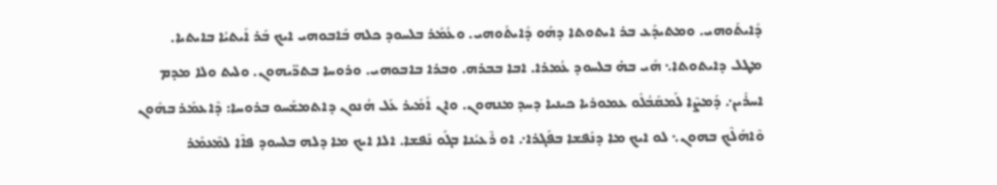ܕܺܐܝܬܰܘܗܝ. ܘܡܬܝܕܰܥ ܒܪ ܐܝܬܘܬܐ ܕܗܰܘ ܕܺܐܝܬܰܘܗܝ. ܘܥܳܡܰܪ ܒܠܚܘܕ ܟܠܗ ܒܰܐܒܘܗܝ ܐܝܟ ܒܰܪ ܐܺܝܬܝܳܐ ܒܐܝܬܝܐ.
ܡܛܠ ܕܐܝܬܘܬܐ܆ ܗܺܝ ܒܗ̇ ܒܠܚܘܕ ܥܳܡܪܐ. ܐܒܐ ܒܒܪܗ. ܘܒܪܐ ܒܐܒܘܗܝ. ܘܪܘܚܐ ܒܬܖ̈ܝܗܘܢ. ܘܠܝܬ ܘܠܐ ܡܕܡ ܐܚܪܺܝܢ܇ ܕܰܡܨܶܐ ܠܰܡܩܰܒܳܠܽܘ ܥܡܘܪܝܐ ܟܝܢܝܐ ܕܚܕ ܡܢܗܘܢ. ܘܐܢ ܐܰܡܺܝܪ ܥܰܠ ܗܳܢܘܢ ܕܐܬܡܫܰܚܘ ܒܪܘܚܐ: ܕܶܐܥܡܰܪ ܒܗܽܘܢ ܘܶܐܗܰܠܶܟ ܒܗܘܢ܆ ܠܘ ܐܝܟ ܡܐ ܕܢܰܦܫܐ ܒܦܰܓܪܐ܇ ܐܘ ܪܶܥܝܳܢܐ ܒܓܰܘ ܢܰܦܫܐ. ܐܠܐ ܐܝܟ ܡܐ ܕܠܗ ܒܠܚܘܕ ܦܐܶܐ ܠܡܶܥܡܰܪ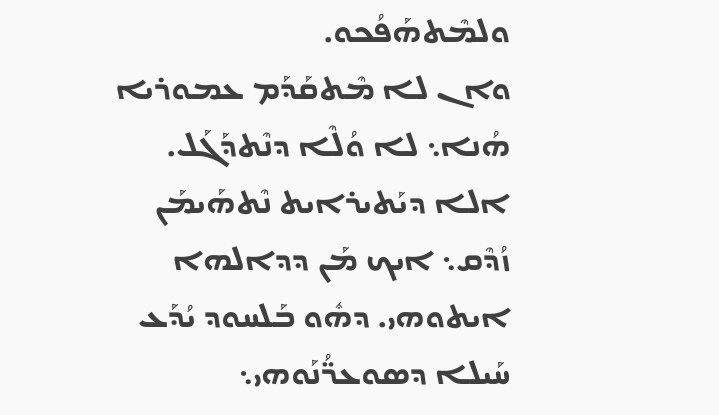ܘܠܡܶܬܗܰܦܳܟܘ.
ܘܐܢ ܠܐ ܡܶܬܩܰܕܰܡ ܥܡܘܪܝܐ ܗܳܢܐ܆ ܠܐ ܘܳܠܶܐ ܕܢܶܬܕܰܓܰܠ. ܐܠܐ ܕܝܰܬܝܪܐܝܬ ܢܶܬܗܰܝܡܰܢ ܙܳܕܶܩ܆ ܐܝܟ ܡܰܢ ܕܕܐܠܗܐ ܐܝܬܘܗܝ. ܕܗܽܘ ܒܰܠܚܘܕ ܝܳܕܰܥ ܚܰܝܠܐ ܕܣܘܥܖ̈ܳܢܰܘܗܝ܆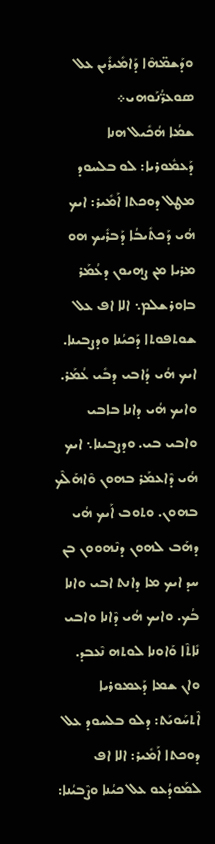ܘܕܰܫܡ̈ܗܶܐ ܕܰܐܡܺܝܪܺܝܢ ܥܠ ܣܘܥܖ̈ܳܢܰܘܗܝ܀
ܫܡܳܐ ܗܳܟܺܝܠ ܗܢܐ ܕܰܥܡܽܘܪܝܐ: ܠܘ ܒܠܚܘܕ ܡܛܠ ܕܘܟܬܐ ܐܰܡܺܝܪ: ܐܝܟ ܗܳܝ ܕܰܟܬܺܝܒܳܐ ܕܰܒܪܺܝܟ ܗܘ ܡܪܝܐ ܡܢ ܨܗܝܘܢ ܕܥܳܡܰܪ ܒܐܘܪܫܠܡ܆ ܐܠܐ ܐܦ ܥܠ ܫܘܬܦܘܬܐ ܕܰܟܝܳܢܐ ܘܕܨܒܝܢܐ. ܐܝܟ ܗܳܝ ܕܳܐܒܝ ܕܒܺܝ ܥܳܡܰܪ. ܘܐܝܟ ܗܳܝ ܕܐܢܐ ܒܐܒܝ ܘܐܒܝ ܒܝ. ܘܕܨܒܝܢܐ܆ ܐܝܟ ܗܳܝ ܕܶܐܥܡܰܪ ܒܗܘܢ ܘܶܐܗܰܠܶܟ ܒܗܘܢ. ܘܬܘܒ ܐܰܝܟ ܗܳܝ ܕܗܰܒ ܠܗܘܢ ܕܢܶܗܘܘܢ ܒܢ ܚܕ ܐܝܟ ܡܐ ܕܐܢܬ ܐܒܝ ܘܐܢܐ ܒܳܟ. ܘܐܝܟ ܗܳܝ ܕܶܐܢܐ ܘܐܒܝ ܢܺܐܬܶܐ ܘܰܐܘܢܐ ܠܘܬܗ ܢܶܥܒܕ.
ܘܐܢ ܫܡܐ ܕܰܥܡܘܪܝܐ ܐܶܬܚܰܘܝܰܬ: ܕܠܘ ܒܠܚܘܕ ܥܠ ܕܘܟܬܐ ܐܰܡܺܝܪ: ܐܠܐ ܐܦ ܠܡܰܘܕܳܥܘ ܥܠ ܟܝܳܢܐ ܘܨܶܒܝܳܢܐ: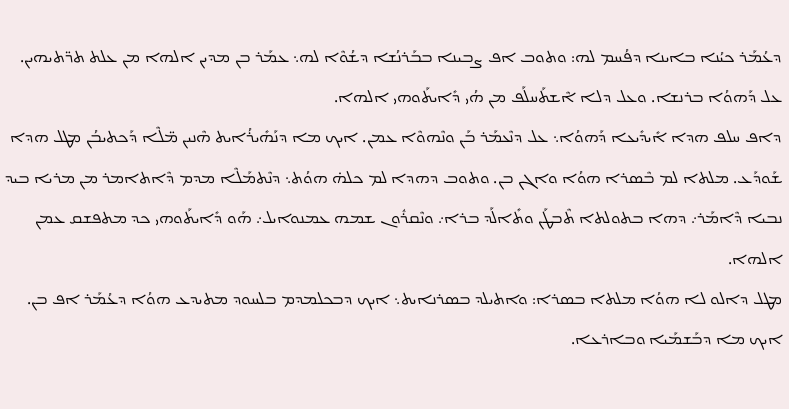ܕܥܳܡܰܪ ܟܝܳܢܐ ܒܐܝܢܐ ܕܦܳܚܡ ܠܗ: ܘܬܘܒ ܐܦ ܨܒܝܢܐ ܒܒܰܪܢܳܫܐ ܕܫܳܘܶܐ ܠܗ܆ ܥܡܰܪ ܒܢ ܡܕܝܢ ܐܠܗܐ ܡܢ ܥܠܬ ܬܖ̈ܬܝܗܝܢ. ܥܠ ܕܰܗܘܳܐ ܒܪܢܫܐ. ܘܥܠ ܕܠܐ ܐܶܫܬܰܚܠܰܦ ܡܢ ܗܳܝ ܕܺܐܝܬܰܘܗܝ ܐܠܗܐ.
ܕܐܦ ܚܠܦ ܗܕܐ ܐܺܝܕܺܝܥܐ ܕܰܗܘܳܐ܆ ܥܠ ܕܢܶܥܡܰܪ ܒܰܢ ܘܢܶܗܘܶܐ ܥܡܢ. ܐܝܟ ܡܐ ܕܢܰܗܺܝܪܳܐܝܬ ܗܶܢܝܢ ܡ̈ܠܶܐ ܕܰܟܬܝܒܳܢ ܡܛܠ ܗܕܐ ܫܰܘܕܰܥ. ܡܠܬܐ ܠܡ ܒܶܣܪܐ ܗܘܳܐ ܘܐܓܢ ܒܢ. ܘܬܘܒ ܕܗܕܐ ܠܡ ܟܠܗ̇ ܗܘܳܬ܆ ܕܢܶܬܡܰܠܶܐ ܡܕܡ ܕܶܐܬܐܡܪ ܡܢ ܡܪܝܐ ܒܝܕ ܢܒܝܐ ܕܶܐܡܰܪ܇ ܕܗܐ ܒܬܘܠܬܐ ܬܶܒܛܰܢ ܘܬܺܐܠܰܕ ܒܪܐ܇ ܘܢܶܩܪܽܘܢ ܫܡܗ ܥܡܢܘܐܝܠ܇ ܗܰܘ ܕܺܐܝܬܰܘܗܝ ܟܕ ܡܬܦܫܩ ܥܡܢ ܐܠܗܐ.
ܡܛܠ ܕܐܠܘ ܠܐ ܗܘܳܐ ܡܠܬܐ ܒܣܪܐ: ܘܐܬܝܠܕ ܒܣܪܢܐܝܬ܆ ܐܝܟ ܕܒܟܠܡܕܡ ܒܠܚܘܕ ܡܬܝܕܥ ܗܘܳܐ ܕܥܳܡܰܪ ܐܦ ܒܢ. ܐܝܟ ܡܐ ܕܒܰܫܡܰܝܐ ܘܒܐܪܥܐ.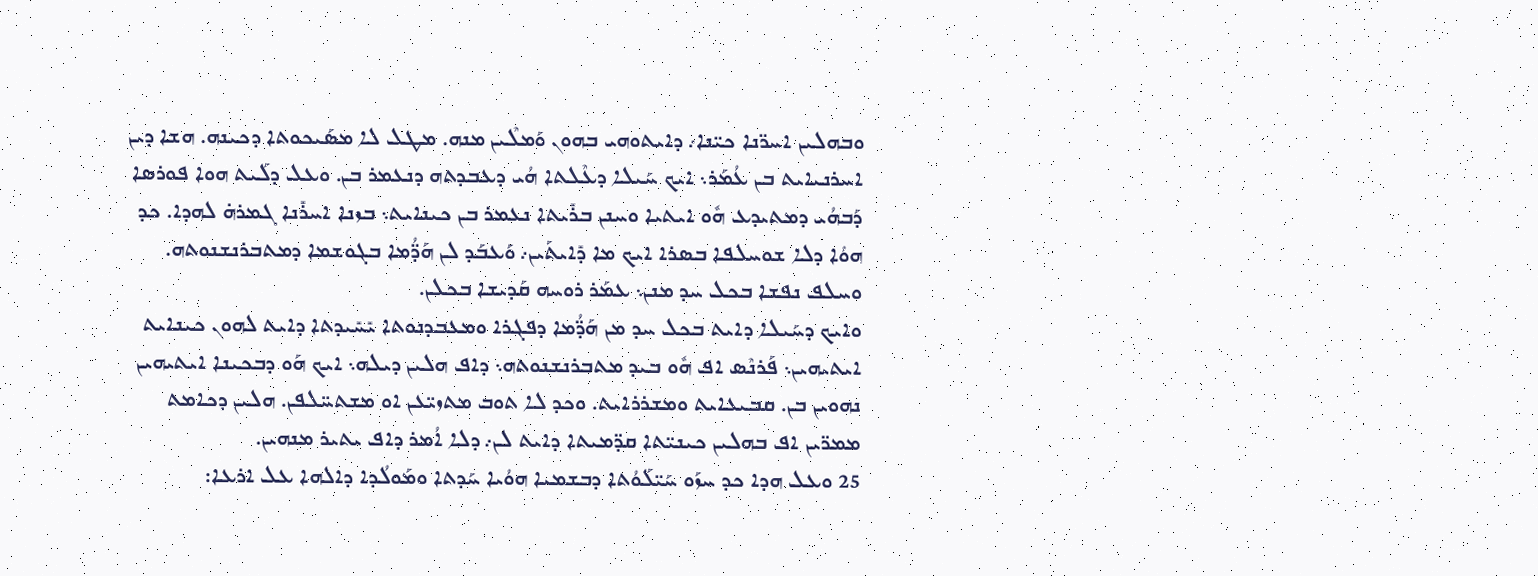ܘܒܗܠܝܢ ܐܚܖ̈ܢܐ ܟܝ̈ܢܐ܇ ܕܐܝܬܘܗܝ ܒܗܘܢ ܘܰܡܠܶܝܢ ܡܢܗ. ܡܛܠ ܠܐ ܡܣܰܝܟܘܬܐ ܕܟܝܢܗ. ܗܫܐ ܕܝܢ ܐܚܪܢܝܐܝܬ ܒܢ ܥܳܡܰܪ܆ ܐܝܟ ܚܰܝܠܐ ܕܥܶܠܬܐ ܗܳܝ ܕܥܒܕܬܗ ܕܢܥܡܪ ܒܢ. ܘܥܠ ܕܠܰܝܬ ܗܘܐ ܦܘܪܣܐ ܕܰܒܗܳܝ ܕܡܬܝܕܥ ܗܽܘ ܐܝܬܝܐ ܘܚܢܢ ܒܪܺܝܬܐ ܢܥܡܪ ܒܢ ܟܝܢܐܝܬ܆ ܒܙܢܐ ܐܚܪܺܢܐ ܓܡܪܗ̇ ܠܗܕܐ. ܟܕ ܗܘܳܐ ܕܠܐ ܫܘܚܠܦܐ ܒܣܪܐ ܐܝܟ ܡܐ ܕܺܐܝܬܰܝܢ܇ ܘܰܥܒܰܕ ܠܢ ܗܰܕ̈ܳܡܐ ܒܓܘܫܡܐ ܕܡܬܒܪܢܫܢܘܬܗ. ܘܚܠܦ ܢܦܫܐ ܒܟܠ ܚܕ ܡܢܢ܆ ܥܡܰܪ ܪܘܚܗ ܩܰܕܝܫܐ ܒܟܠܢ.
ܘܐܝܟ ܕܚܰܝܠܐ ܕܐܝܬ ܒܟܠ ܚܕ ܡܢ ܗܰܕ̈ܳܡܐ ܕܦܓܪܐ ܘܡܥܒܕܢܘܬܐ ܝܺܚܺܝܕܬܐ ܕܐܝܬ ܠܗܘܢ ܟܝܢܐܝܬ ܐܝܬܝܗܝܢ܆ ܦܰܪܢܶܣ ܐܦ ܗܽܘ ܒܝܕ ܡܬܒܪܢܫܢܘܬܗ܆ ܕܐܦ ܗܠܝܢ ܕܝܠܗ܆ ܐܝܟ ܗܰܘ ܕܒܟܝܢܐ ܐܝܬܝܗܝܢ ܢܗܘܝܢ ܒܢ. ܩܒܝܥܐܝܬ ܘܡܫܪܪܐܝܬ. ܘܟܕ ܠܐ ܬܘܒ ܡܬܙܝ̈ܥܢ ܐܘ ܡܫܬܚ̈ܠܦܢ. ܗܠܝܢ ܕܟܐܡܬ ܡܡܖ̈ܝܢ ܐܦ ܒܗܠܝܢ ܟܝܢܝ̈ܬܐ ܩܕ̈ܡܝܬܐ ܕܐܝܬ ܠܢ܇ ܕܠܐ ܐܳܡܪ ܕܐܦ ܝܬܝܪ ܡܢܗܝܢ.
25 ܘܥܠ ܗܕܐ ܟܕ ܚܙܰܘ ܚܰܝ̈ܠܰܘܳܬܐ ܕܒܫܡܝܐ ܗܘܳܝܐ ܚܰܕܬܐ ܘܡܰܘܠܳܕܐ ܕܐܠܗܐ ܥܠ ܐܪܥܐ: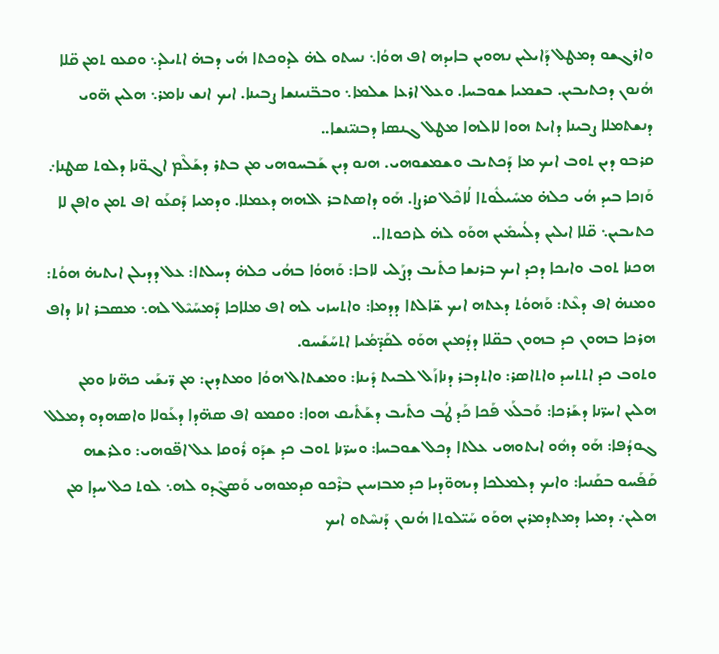ܘܐܪܓܫܘ ܕܡܛܠ ܕܰܐܝܠܝܢ ܢܗܘܝܢ ܒܐܝܕܗ ܐܦ ܗܘܳܐ܆ ܢܚܬܘ ܠܗ̇ ܠܕܘܟܬܐ ܗܳܝ ܕܒܗ̇ ܐܬܝܠܕ܆ ܘܩܥܘ ܬܡܢ ܩ̈ܠܐ ܗܳܢܘܢ ܕܟܬܝܒܝܢ. ܒܫܡܝܐ ܫܘܒܚܐ. ܘܥܠ ܐܪܥܐ ܫܠܡܐ܆ ܘܒܒ̈ܢܝܢܫܐ ܨܒܝܢܐ. ܐܝܟ ܐܢܫ ܢܐܡܪ܆ ܗܠܝܢ ܗ̈ܘܝ ܕܢܫܬܡܠܐ ܨܒܝܢܐ ܕܐܝܬ ܗܘܐ ܠܐܠܗܐ ܡܛܠ ܓܢܣܐ ܕܒܢܝ̈ܢܫܐ..
ܩܪܒܘ ܕܝܢ ܬܘܒ ܐܝܟ ܡܐ ܕܰܟܬܝܒ ܘܫܡܫܘܗܝ. ܗܢܘ ܕܝܢ ܫܰܒܚܘܗܝ ܡܢ ܒܬܪ ܕܫܰܠܶܡ ܐܓܘ̈ܢܐ ܕܠܘܬ ܣܛܢܐ܇ ܘܰܙܟܐ ܒܝܕ ܗܳܝ ܟܠܗ̇ ܡܚܺܝܠܽܘܬܐ ܠܳܐܟܶܠ ܩܪܨܐ. ܗܰܘ ܕܐܣܬܒܪ ܐܠܗܗ ܕܥܡܠܐ. ܘܕܡܝܐ ܕܰܩܥܰܘ ܐܦ ܬܡܢ ܘܐܦܢ ܠܐ ܟܬܝܒܝܢ܆ ܩ̈ܠܐ ܐܝܠܝܢ ܕܠܳܚܡܺܝܢ ܗܘܰܘ ܠܗ̇ ܠܙܟܘܬܐ..
ܗܟܢܐ ܬܘܒ ܘܐܝܟܐ ܕܟܕ ܐܝܟ ܒܪܢܫܐ ܟܬܺܝܒ ܕܨܰܠܝ ܠܐܒܐ: ܘܰܗܘܳܐ ܒܗܳܝ ܟܠܗ̇ ܕܚܠܬܐ: ܥܠ ܕܕܝܠܢ ܐܝܬܝܗ̇ ܗܘܳܬ: ܘܡܢܗ̇ ܐܦ ܕܥܶܬ: ܘܰܗܘܳܬ ܕܥܬܗ ܐܝܟ ܫ̈ܐܠܬܐ ܕܕܡܐ: ܘܐܬܚܙܝ ܠܗ ܐܦ ܡܠܐܟܐ ܕܰܡܚܰܝܶܠ ܠܗ܆ ܡܣܒܪ ܐܢܐ ܕܐܦ ܗܪܟܐ ܒܗܘܢ ܟܕ ܒܗܘܢ ܒܩ̈ܠܐ ܕܕܳܡܝܢ ܗܘܰܘ ܠܩܰܕ̈ܡܳܝܐ ܐܬܚܰܫܰܚܘ.
ܘܬܘܒ ܟܕ ܐܬܬܚܕ ܘܐܬܐܣܪ: ܘܐܬܕܒܪ ܕܢܐܙܰܠ ܠܒܝܬ ܕܺܝܢܐ: ܘܡܫܬܐܠ ܗܘܳܐ ܘܡܬܕܝܢ: ܡܢ ܖ̈ܝܫܰܝ ܟܗ̈ܢܐ ܘܡܢ ܗܠܝܢ ܐܚܖ̈ܢܐ ܕܫܰܪܟܐ: ܘܰܒܠܰܥ ܦܰܟܐ ܟܰܕ ܛܳܒ ܟܬܺܝܒ ܕܫܰܬܺܝܩ ܗܘܐ: ܘܩܡܘ ܐܦ ܣܗ̈ܕܐ ܕܥܰܘܠܐ ܘܐܣܗܕܘ ܕܡܠܠ ܓܘܕܳܦܐ: ܗܰܘ ܕܗܽܘ ܐܝܬܘܗܝ ܥܠܬܐ ܕܟܠ ܫܘܒܚܐ: ܘܚܖ̈ܢܐ ܬܘܒ ܟܕ ܫܕܰܘ ܪܽܘܩܐ ܥܠ ܐܦ̈ܘܗܝ: ܘܠܪܫܗ ܩܰܦܰܚܘ ܒܩܰܢܝܐ: ܘܐܝܟ ܕܠܡܠܟܐ ܕܝܗܘ̈ܕܝܐ ܟܕ ܡܒܙܚܝܢ ܒܪܶܟܘ ܩܕܡܘܗܝ ܘܰܣܓܶܕܘ ܠܗ܆ ܠܘܬ ܟܠ ܚܕܐ ܡܢ ܗܠܝܢ܇ ܕܡܝܐ ܕܡܬܕܡܪܝܢ ܗܘܰܘ ܚܰܝ̈ܠܘܬܐ ܗܳܢܘܢ ܕܰܢܚܶܬܘ ܐܝܟ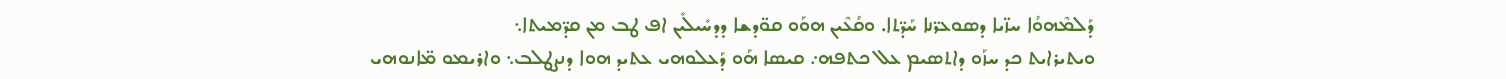ܕܰܠܡܶܗܘܳܐ ܚܙ̈ܝܐ ܕܣܘܥܖ̈ܢܐ ܚܰܕ̈ܬܐ. ܘܩܳܥܶܝܢ ܗܘܰܘ ܩܘ̈ܕܫܐ ܕܕܚܺܝܠܺܝܢ ܐܦ ܛܒ ܡܢ ܩܕ̈ܡܝܬܐ܆
ܘܝܬܝܪܐܝܬ ܟܕ ܚܙܰܘ ܕܐܬܣܝܡ ܥܠ ܟܬܦܗ܇ ܩܝܣܐ ܗܰܘ ܕܰܥܠܘܗܝ ܥܬܝܕ ܗܘܐ ܕܢܨܛܠܒ܆ ܘܐܪܝܡܘ ܡ̈ܐܢܘܗܝ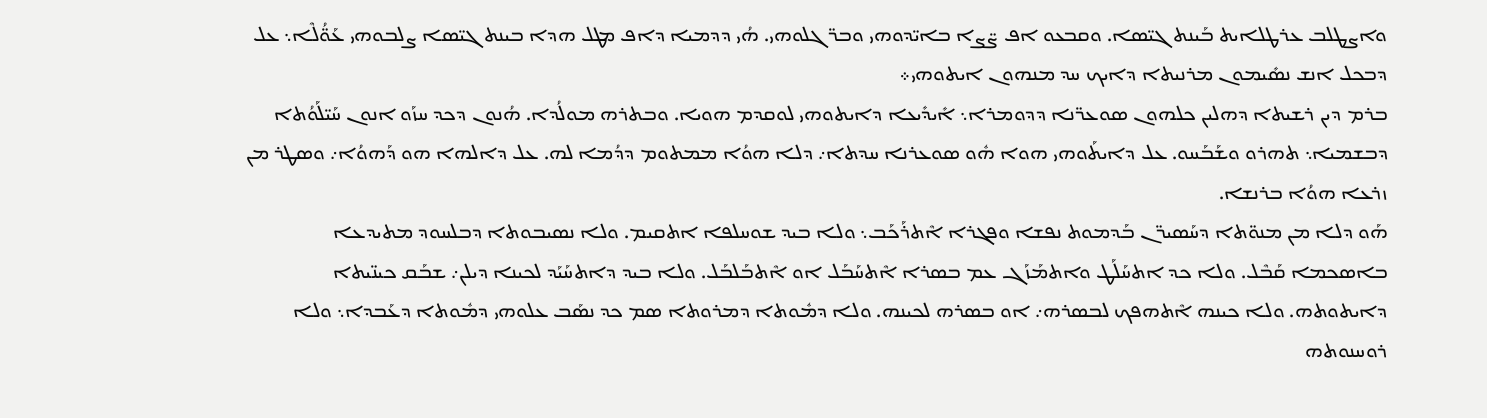ܘܐܨܛܠܒ ܥܪܛܠܐܝܬ ܒܰܝܢܬ ܓܝ̈ܣܐ. ܘܩܒܥܘ ܐܦ ܨ̈ܨܐ ܒܐܝ̈ܕܘܗܝ ܘܒܖ̈ܓܠܘܗܝ. ܗܳܝ ܕܕܡܝܐ ܕܐܦ ܡܛܠ ܗܕܐ ܒܝܢܬ ܓܝ̈ܣܐ ܨܠܒܘܗܝ ܥܰܘ̈ܳܠܶܐ܆ ܥܠ ܕܒܟܠ ܐܢܫ ܢܣܺܝܡܘܢ ܡܪܢܝܬܐ ܕܐܝܟ ܚܕ ܡܢܗܘܢ ܐܝܬܘܗܝ܀
ܒܪܡ ܕܝܢ ܪܫܝܬܐ ܕܗܠܝܢ ܟܠܗܘܢ ܣܘܥܖ̈ܢܐ ܕܕܘܡܪܐ܆ ܐܺܝܕܺܝܥܐ ܕܐܝܬܘܗܝ ܠܘܩܕܡ ܗܘܝܐ. ܘܒܬܪܗ ܡܘܠܳܕܐ. ܗܳܢܘܢ ܕܟܕ ܚܙܰܘ ܐܢܘܢ ܚܰܝ̈ܠܰܘܳܬܐ ܕܒܫܡܝܐ܆ ܬܗܪܘ ܘܫܰܒܰܚܘ. ܥܠ ܕܐܝܬܰܘܗܝ ܗܘܐ ܗܽܘ ܣܘܥܪܢܐ ܚܕܬܐ܇ ܕܠܐ ܗܘܳܐ ܡܡܬܘܡ ܕܕܳܡܐ ܠܗ. ܥܠ ܕܐܠܗܐ ܗܘ ܕܰܗܘܳܐ܇ ܘܣܛܪ ܡܢ ܙܪܥܐ ܗܘܳܐ ܒܪܢܫܐ.
ܗܰܘ ܕܠܐ ܡܢ ܡܢܘ̈ܬܐ ܕܚܰܣܝܖ̈ܢ ܒܰܕܡܘܬ ܢܦܫܐ ܘܦܓܪܐ ܐܶܬܪܰܟܰܒ܆ ܘܠܐ ܒܝܕ ܫܘܚܠܦܐ ܐܬܩܝܡ. ܘܠܐ ܢܣܝܒܘܬܐ ܕܒܠܚܘܕ ܡܬܝܕܥܐ ܒܐܣܟܡܐ ܩܰܒܶܠ. ܘܠܐ ܟܕ ܐܬܚܰܠܰܛ ܘܐܬܡܰܙܰܓ ܥܡ ܒܣܪܐ ܐܶܬܚܰܒܰܠ ܐܘ ܐܶܬܒܰܠܒܰܠ. ܘܠܐ ܒܝܕ ܕܐܬܚܰܝܰܕ ܠܟܝܢܐ ܕܝܠܢ܇ ܫܒܰܩ ܟܝܢ̈ܝܬܐ ܕܐܝܬܘܬܗ. ܘܠܐ ܟܝܢܗ ܐܶܬܗܦܟ ܠܒܣܪܗ܇ ܐܘ ܒܣܪܗ ܠܟܝܢܗ. ܘܠܐ ܕܡܽܘܬܐ ܕܡܪܘܬܐ ܣܡ ܟܕ ܢܣܰܒ ܥܠܘܗܝ ܕܡܽܘܬܐ ܕܥܰܒܕܐ܆ ܘܠܐ ܪܘܚܢܘܬܗ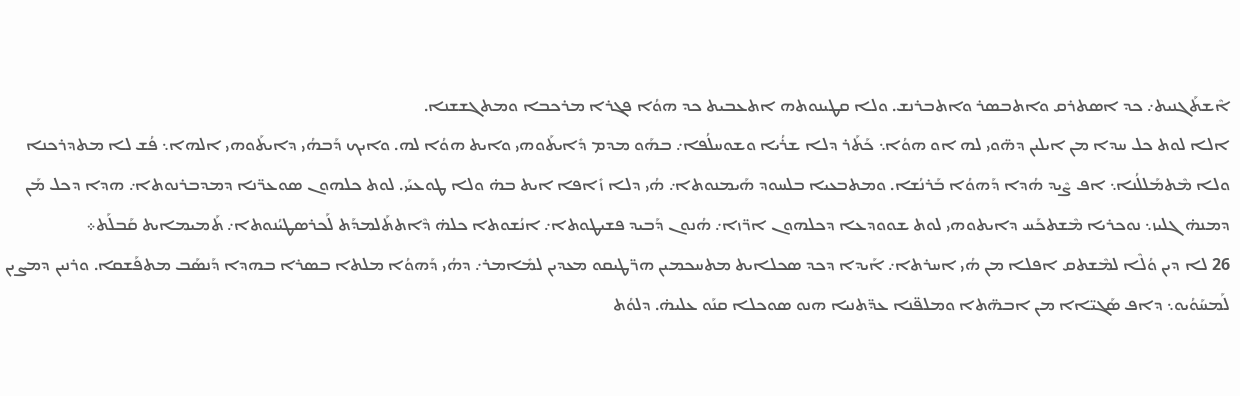ܐܶܫܬܰܓܢܝܬ܇ ܟܕ ܐܣܬܪܩ ܘܐܬܒܣܪ ܘܐܬܒܪܢܫ. ܘܠܐ ܩܛܝܢܘܬܗ ܐܬܥܒܝܬ ܟܕ ܗܘܳܐ ܦܓܪܐ ܡܪܟܒܐ ܘܡܬܓܫܫܢܐ.
ܐܠܐ ܠܘܬ ܟܠ ܚܕܐ ܡܢ ܐܝܠܝܢ ܕܗ̈ܘܝ ܠܗ ܐܘ ܗܘܳܐ܆ ܟܰܬܰܪ ܕܠܐ ܫܪܳܝܐ ܘܫܘܚܠܳܦܐ܇ ܒܗܰܘ ܡܕܡ ܕܺܐܝܬܰܘܗܝ ܘܐܝܬ ܗܘܳܐ ܠܗ. ܘܐܝܟ ܕܰܒܗܳܝ ܕܐܝܬܰܘܗܝ ܐܠܗܐ܆ ܦܳܫ ܠܐ ܡܬܕܪܟܢܐ ܘܠܐ ܡܶܬܡܰܠܠܳܢܐ܆ ܐܦ ܨܶܝܕ ܗܳܕܐ ܕܰܗܘܳܐ ܒܰܪܢܳܫܐ. ܘܡܬܒܥܝܐ ܒܠܚܘܕ ܗܰܝܡܢܘܬܐ܇ ܗܳܝ ܕܠܐ ܙܺܐܦܐ ܐܝܬ ܒܗ̇ ܘܠܐ ܛܘܥܝܰܝ. ܠܘܬ ܟܠܗܘܢ ܣܘܥܖ̈ܢܐ ܕܡܕܒܪܢܘܬܐ܇ ܗܕܐ ܕܟܠ ܡܰܢ ܕܡܢܗ̇ ܓܠܝܙ܆ ܢܘܟܪܝܐ ܡܶܫܬܟܰܚ ܕܐܝܬܘܗܝ ܠܘܬ ܫܘܘܕܥܐ ܕܟܠܗܘܢ ܐܖ̈ܙܐ܇ ܗܳܢܘܢ ܕܰܒܝܕ ܦܫܝܛܘܬܐ܇ ܐܢܳܫܘܬܐ ܟܠܗ̇ ܕܶܐܬܬܰܠܡܕܰܬ ܠܰܟܪܣܛܝܳܢܘܬܐ܇ ܬܰܡܝܡܐܝܬ ܩܰܒܠܰܬ܀
26 ܠܐ ܕܝܢ ܘܳܠܶܐ ܠܡܶܫܬܩ ܐܦܠܐ ܡܢ ܗܳܝ ܐܚܪܬܐ܇ ܐܰܝܕܐ ܕܟܕ ܣܟܠܐܝܬ ܡܬܚܟܡܝܢ ܗܖ̈ܛܝܩܘ ܡܥܕܝܢ ܠܡܺܐܡܪ܇ ܕܗܳܝ ܕܰܗܘܳܐ ܡܠܬܐ ܒܣܪܐ ܒܗܕܐ ܕܰܢܣܰܒ ܡܬܦܰܫܩܐ. ܘܪܢܝܢ ܕܡܨܝܢ ܠܰܡܚܰܘܳܝܘ܆ ܕܐܦ ܣܰܓܝ̈ܐܐ ܡܢ ܐܒܗ̈ܬܐ ܘܡܠܦ̈ܢܐ ܥܕ̈ܬܢܝܐ ܗܢܘ ܣܘܟܠܐ ܩܢܰܘ ܥܠܝܗ̇. ܕܠܘܳܬ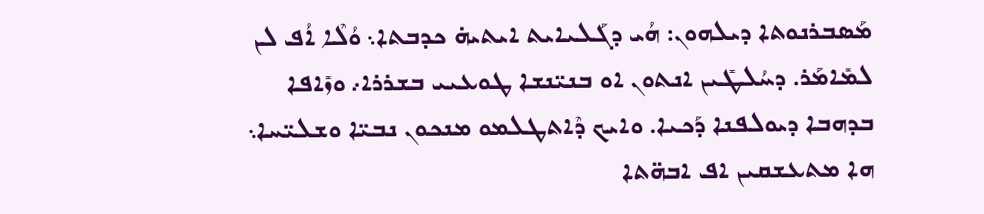ܡܰܣܒܪܢܘܬܐ ܕܝܠܗܘܢ: ܗܳܝ ܕܓܰܠܝܐܝܬ ܐܝܬܝܗ̇ ܟܕܒܬܐ܆ ܘܳܠܶܐ ܐܳܦ ܠܢ ܠܡܺܐܡܰܪ. ܕܚܳܠܛܺܝܢ ܐܢܬܘܢ ܐܘ ܒܢܝ̈ܢܫܐ ܛܘܥܝܝ ܒܫܪܪܐ܇ ܘܙܺܐܦܐ ܒܕܗܒܐ ܕܝܘܠܦܢܐ ܕܰܟܝܐ. ܘܐܝܟ ܕܶܐܬܛܠܡܘ ܡܢܟܘܢ ܢܒܝ̈ܐ ܘܫܠܝ̈ܚܐ܆ ܗܐ ܡܬܥܫܩܝܢ ܐܦ ܐܒܗ̈ܬܐ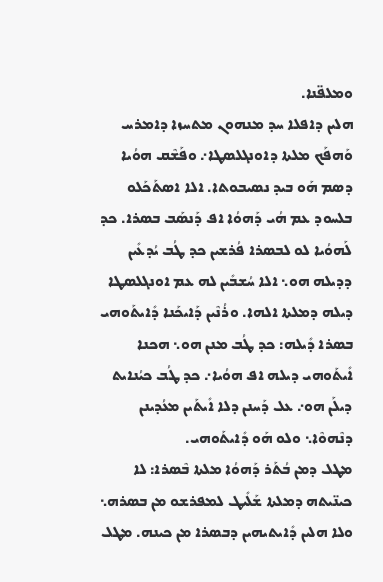ܘܡܠܦ̈ܢܐ.
ܗܠܝܢ ܕܐܦܠܐ ܚܕ ܡܢܗܘܢ ܡܬܚܙܐ ܕܐܡܪܚ ܘܰܗܦܰܟ ܡܠܬܐ ܕܐܘܢܓܠܣܛܐ܇ ܘܦܰܫܶܩ ܗܘܳܝܐ ܕܣܡ ܗܰܘ ܒܝܕ ܢܣܝܒܘܬܐ. ܐܠܐ ܐܣܬܰܟܰܠܘ ܒܠܚܘܕ ܥܡ ܗܳܝ ܕܰܗܘܳܐ ܐܦ ܕܰܢܣܰܒ ܒܣܪܐ. ܟܕ ܠܰܗܘܳܝܐ ܠܘ ܠܒܣܪܐ ܦܳܪܫܝܢ ܟܕ ܛܳܒ ܝܳܕܥܺܝܢ ܕܕܝܠܗ ܗܘ܆ ܐܠܐ ܚܳܫܒܺܝܢ ܠܗ ܥܡ ܐܘܢܓܠܣܛܐ ܕܝܠܗ ܕܡܠܬܐ ܐܠܗܐ. ܘܪܳܢܶܝܢ ܕܰܐܝܟܰܢܐ ܕܺܐܝܬܰܘܗܝ ܒܣܪܐ ܕܺܝܠܗ: ܟܕ ܛܳܒ ܡܢܢ ܗܘ܆ ܗܟܢܐ ܐܺܝܬܰܘܗܝ ܕܝܠܗ ܐܦ ܗܘܳܝܐ܇ ܟܕ ܛܳܒ ܟܝܳܢܐܝܬ ܕܝܠܰܢ ܗܘ܇ ܥܠ ܕܰܚܢܢ ܕܠܐ ܐܺܝܬܰܝܢ ܡܥܳܕܝܢܢ ܕܢܶܗܘܶܐ܆ ܘܠܘ ܗܰܘ ܕܺܐܝܬܰܘܗܝ.
ܡܛܠ ܕܡܢ ܒܳܬܰܪ ܕܰܗܘܳܐ ܡܠܬܐ ܒܶܣܪܐ: ܠܐ ܟܝܢ̈ܝܬܗ ܕܡܠܬܐ ܫܰܠܺܝܛ ܠܡܦܪܫܘ ܡܢ ܒܣܪܗ܆ ܘܠܐ ܗܠܝܢ ܕܺܐܝܬܝܗܝܢ ܕܒܣܪܐ ܡܢ ܟܝܢܗ. ܡܛܠ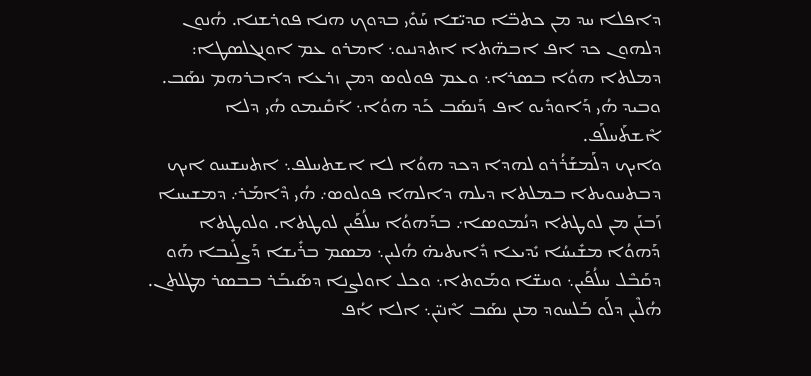ܕܐܦܠܐ ܚܕ ܡܢ ܟܬܒ̈ܐ ܩܕܝ̈ܫܐ ܚܰܘܺܝ ܒܕܘܟ ܗܢܐ ܦܘܪܫܢܐ. ܗܳܢܘܢ ܕܠܗܘܢ ܟܕ ܐܦ ܐܒܗ̈ܬܐ ܐܬܕܢܝܘ܆ ܐܡܪܘ ܥܡ ܐܘܢܓܠܣܛܐ: ܕܡܠܬܐ ܗܘܳܐ ܒܣܪܐ܆ ܘܥܡ ܦܘܠܘܣ ܕܡܢ ܙܪܥܐ ܕܐܒܪܗܡ ܢܣܰܒ. ܘܒܝܕ ܗܳܝ ܕܰܐܘܕܺܝܘ ܐܦ ܕܰܢܣܰܒ ܟܰܕ ܗܘܳܐ܆ ܐܰܩܺܝܡܘ ܗܳܝ ܕܠܐ ܐܶܫܬܰܚܠܰܦ.
ܘܐܝܟ ܕܠܰܡܫܰܪܳܪܘ ܠܗܕܐ ܕܟܕ ܗܘܳܐ ܠܐ ܐܫܬܚܠܦ܆ ܐܬܚܫܚܘ ܐܝܟ ܕܒܬܚܘܝܬܐ ܒܡܠܬܐ ܕܝܠܗ ܕܐܠܗܐ ܦܘܠܘܣ܇ ܗܳܝ ܕܶܐܡܰܪ܇ ܕܡܫܝܚܐ ܙܰܒܢܰܢ ܡܢ ܠܘܛܬܐ ܕܢܳܡܘܣܐ܇ ܒܕܰܗܘܳܐ ܚܠܳܦܰܝܢ ܠܘܛܬܐ. ܘܠܘܛܬܐ ܕܰܗܘܳܐ ܡܫܺܝܚܳܐ ܝܺܕܝܥܐ ܕܺܐܝܬܝܗ̇ ܗܳܠܝܢ܆ ܡܣܡ ܒܪܺܝܫܐ ܕܰܨܠܺܝܒܐ ܗܰܘ ܕܩܰܒܶܠ ܚܠܳܦܰܝܢ܆ ܘܚܫ̈ܐ ܘܡܰܘܬܐ܆ ܘܟܠ ܐܘܠܨܢܐ ܕܣܰܝܒܰܪ ܒܒܣܪ ܡܛܠܬܢ. ܗܳܠܶܝܢ ܕܠܰܘ ܒܰܠܚܘܕ ܡܢܢ ܢܣܰܒ ܐܶܢܝ̈ܢ܆ ܐܠܐ ܐܳܦ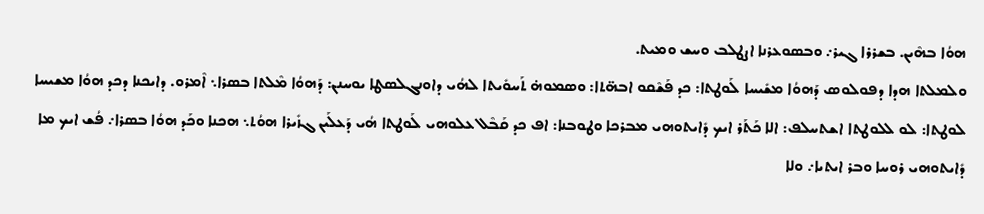ܗܘܳܐ ܒܗܶܝܢ. ܒܫܪܪܐ ܓܝܪ܇ ܘܒܣܘܥܪܢܐ ܐܨܛܠܒ ܘܚܫ ܘܡܝܬ.
ܘܠܡܠܬܐ ܗܕܐ ܕܦܘܠܘܣ ܕܰܗܘܳܐ ܡܫܺܝܚܐ ܠܰܘܛܬܐ: ܟܕ ܦܰܫܶܩܘ ܐܒܗ̈ܬܐ: ܘܣܡܘܗ̇ ܬܰܚܘܺܝܬܐ ܠܗܳܝ ܕܐܘܢܓܠܣܛܐ ܝܘܚܢܢ: ܕܰܗܘܳܐ ܡܶܠܬܐ ܒܣܪܐ܆ ܐܶܡܪܘ. ܕܐܝܟܢܐ ܕܟܕ ܗܘܳܐ ܡܫܝܚܐ ܠܘܛܬܐ: ܠܘ ܠܠܘܛܬܐ ܐܫܬܚܠܦ: ܐܠܐ ܟܰܬܰܪ ܐܝܟ ܕܺܐܝܬܘܗܝ ܡܒܪܟܐ ܘܛܘܒܢܐ: ܐܦ ܟܕ ܩܰܒܶܠ ܥܠܘܗܝ ܠܰܘܛܬܐ ܗܳܝ ܕܰܥܠܰܝܢ ܓܙܺܝܪܐ ܗܘܳܬ܆ ܗܟܢܐ ܘܟܰܕ ܗܘܳܐ ܒܣܪܐ܇ ܦܳܫ ܐܝܟ ܡܐ ܕܺܐܝܬܘܗܝ ܪܘܚܐ ܘܒܪ ܐܝܬܝܐ܇ ܘܠܐ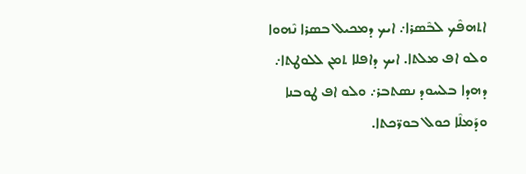ܐܬܗܦܶܟ ܠܒܶܣܪܐ܇ ܐܝܟ ܕܡܟܝܠ ܒܣܪܐ ܢܶܗܘܐ ܘܠܘ ܐܦ ܡܠܬܐ. ܐܝܟ ܕܐܦܠܐ ܬܡܢ ܠܠܘܛܬܐ܇ ܕܗܕܐ ܒܠܚܘܕ ܢܣܬܒܪ܇ ܘܠܘ ܐܦ ܛܘܒܢܐ ܘܕܰܡܠܶܐ ܟܘܠ ܒܘܖ̈ܟܬܐ.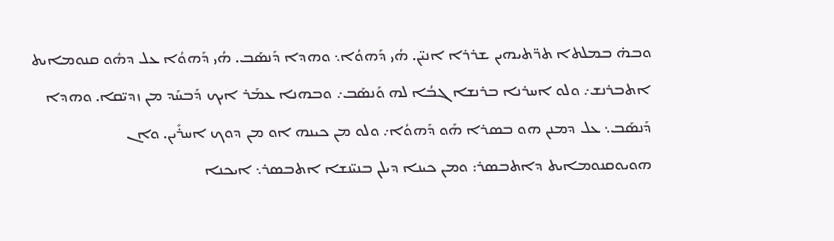ܘܒܗ̇ ܒܡܠܬܐ ܬܖ̈ܬܝܗܝܢ ܫܪܪܐ ܐܢܝ̈ܢ. ܗܳܝ ܕܰܗܘܳܐ܆ ܘܗܕܐ ܕܰܢܣܰܒ. ܗܳܝ ܕܰܗܘܳܐ ܥܠ ܕܗܽܘ ܩܢܘܡܐܝܬ ܐܬܒܪܢܫ܇ ܘܠܘ ܐܚܪܢܐ ܒܪܢܫܐ ܓܒܳܐ ܠܗ ܘܰܢܣܰܒ܇ ܘܒܗܢܐ ܥܡܰܪ ܐܝܟ ܕܰܒܚܰܕ ܡܢ ܙܕܝ̈ܩܐ. ܘܗܕܐ ܕܰܢܣܰܒ܆ ܥܠ ܕܡܢܢ ܗܘ ܒܣܪܐ ܗܰܘ ܕܰܗܘܳܐ܇ ܘܠܘ ܡܢ ܟܝܢܗ ܐܘ ܡܢ ܕܘܟ ܐܚܪܺܝܢ. ܘܐܢ ܗܘܝܘܩܢܘܡܐܝܬ ܕܐܬܒܣܪ: ܘܡܢ ܟܝܢܐ ܕܝܠܢ ܒܢܝ̈ܢܫܐ ܐܬܒܣܪ܆ ܐܝܟܢܐ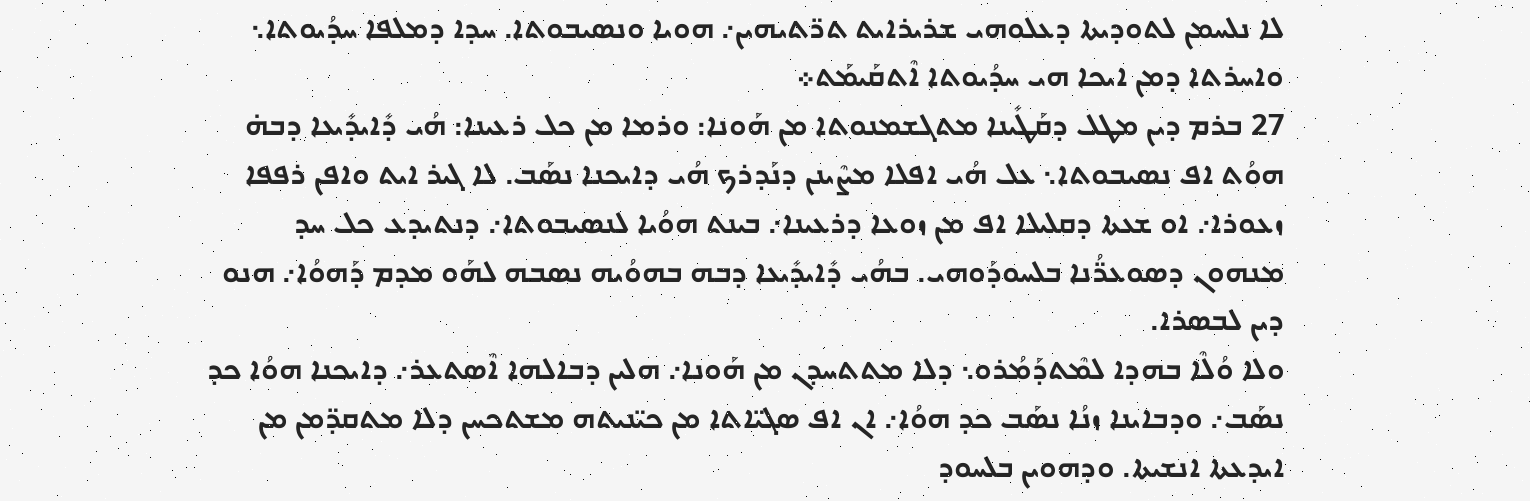ܠܐ ܢܠܚܡܢ ܠܬܘܕܝܬܐ ܕܥܠܘܗܝ ܫܪܝܪܐܝܬ ܬܖ̈ܬܝܗܝܢ܇ ܗܘܝܐ ܘܢܣܝܒܘܬܐ. ܚܕܐ ܕܡܠܦܐ ܚܕܳܝܘܬܐ܆ ܘܐܚܪܬܐ ܕܡܢ ܐܝܟܐ ܗܝ ܚܕܳܝܘܬܐ ܐܶܬܩܰܝܡܰܬ܀
27 ܒܪܡ ܕܝܢ ܡܛܠ ܕܩܰܛܺܝܢܐ ܡܬܓܫܡܢܘܬܐ ܡܢ ܗܰܘܢܐ: ܘܪܡܐ ܡܢ ܟܠ ܪܥܝܢܐ: ܗܳܝ ܕܺܐܝܕܺܝܥܐ ܕܒܗ̇ ܗܘܳܬ ܐܦ ܢܣܝܒܘܬܐ܆ ܥܠ ܗܳܝ ܐܦܠܐ ܡܨܶܝܢܢ ܕܢܰܕܪܟ ܗܳܝ ܕܐܝܟܢܐ ܢܣܰܒ. ܠܐ ܓܝܪ ܐܝܬ ܘܐܦܢ ܪܦܦܐ ܙܥܘܪܐ܇ ܐܘ ܫܥܬܐ ܕܩܠܝܠܐ ܐܦ ܡܢ ܙܘܥܐ ܕܪܥܝܢܐ܇ ܒܝܢܬ ܗܘܳܝܐ ܠܢܣܝܒܘܬܐ܇ ܕܢܬܝܕܥ ܟܠ ܚܕ ܡܢܗܘܢ ܕܣܘܥܖ̈ܳܢܐ ܒܠܚܘܕܰܘܗܝ. ܒܗܳܝ ܕܺܐܝܕܺܝܥܐ ܕܒܗ ܒܗܘܳܝܗ ܢܣܒܗ ܠܗܰܘ ܡܕܡ ܕܰܗܘܳܐ܇ ܗܢܘ ܕܝܢ ܠܒܣܪܐ.
ܘܠܐ ܘܳܠܶܐ ܒܗܕܐ ܠܡܶܬܕܰܡܳܪܘ܆ ܕܠܐ ܡܬܬܚܕܢ ܡܢ ܗܰܘܢܐ܇ ܗܠܝܢ ܕܒܐܠܗܐ ܐܶܣܬܥܪ܇ ܕܐܝܟܢܐ ܗܘܳܐ ܟܕ ܢܣܰܒ܇ ܘܕܒܐܝܢܐ ܙܢܳܐ ܢܣܰܒ ܟܕ ܗܘܳܐ܇ ܐܢ ܐܦ ܣܓܝ̈ܐܬܐ ܡܢ ܟܝ̈ܢܝܬܗ ܡܫܬܟܚܢ ܕܠܐ ܡܬܩܕ̈ܡܢ ܡܢ ܐܝܕܥܬܐ ܐܢܫܝܬܐ. ܘܕܗܘܝܢ ܒܠܚܘܕ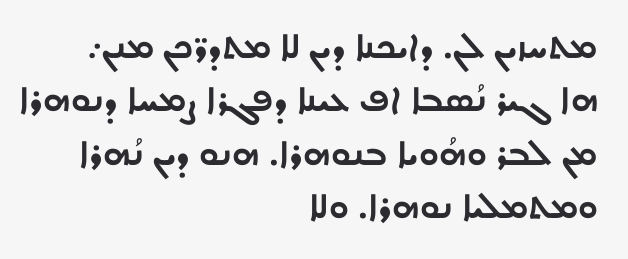ܡܬܚܙܝܢ ܠܢ. ܕܐܝܟܢܐ ܕܝܢ ܠܐ ܡܬܕܖ̈ܟܢ ܡܢܢ܇
ܗܐ ܓܝܪ ܢܳܣܒܐ ܐܦ ܥܝܢܐ ܕܦܓܪܐ ܨܡܚܐ ܕܢܘܗܪܐ ܡܢ ܠܒܪ ܘܗܳܘܝܐ ܒܢܘܗܪܐ. ܗܢܘ ܕܝܢ ܢܳܗܪܐ ܘܡܬܡܠܝܐ ܢܘܗܪܐ. ܘܠܐ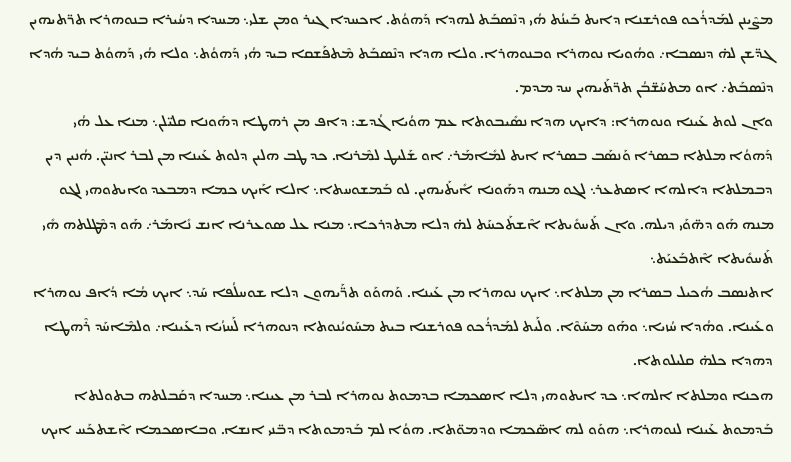ܡܨܶܝܢܢ ܠܡܰܕܪܳܟܘ ܦܘܪܫܢܐ ܕܐܝܬ ܒܰܝܢܳܬ ܗܳܝ ܕܢܶܣܒܰܬ ܠܗܕܐ ܕܰܗܘܳܬ. ܐܟܚܕܐ ܓܝܪ ܘܡܢ ܫܠܝ܆ ܡܚܕܐ ܕܚܳܝܪܐ ܒܢܘܗܪܐ ܬܖ̈ܬܝܗܝܢ ܓܕ̈ܫܢ ܠܗ̇ ܕܢܣܒܐ܇ ܘܗܳܘܝܐ ܢܘܗܪܐ ܘܒܢܘܗܪܐ. ܘܠܐ ܗܕܐ ܕܢܶܣܒܰܬ ܡܶܬܦܰܫܩܐ ܒܝܕ ܗܳܝ ܕܰܗܘܳܬ܆ ܘܠܐ ܗܳܝ ܕܰܗܘܳܬ ܒܝܕ ܗܳܕܐ ܕܢܶܣܒܰܬ܇ ܐܘ ܡܬܚܰܫ̈ܒܳܢ ܬܖ̈ܬܰܝܗܝܢ ܚܕ ܡܕܡ.
ܘܐܢ ܠܘܬ ܥܰܝܢܐ ܘܢܘܗܪܐ: ܕܐܝܟ ܗܕܐ ܢܣܺܝܒܘܬܐ ܥܡ ܗܘܳܝܐ ܓܳܕܫ: ܕܐܦ ܡܢ ܪܗܛܐ ܕܗܰܘܢܐ ܩܠܝ̈ܠܢ܆ ܡܢܐ ܥܠ ܗܳܝ ܕܰܗܘܳܐ ܡܠܬܐ ܒܣܪܐ ܘܰܢܣܰܒ ܒܣܪܐ ܐܝܬ ܠܡܺܐܡܰܪ܇ ܐܘ ܫܰܠܝܛ ܠܡܶܪܢܐ. ܟܕ ܛܒ ܗܠܝܢ ܕܠܘܬ ܥܰܝܢܐ ܡܢ ܠܒܪ ܐܢܝ̈ܢ. ܗܳܢܝܢ ܕܝܢ ܕܒܡܠܬܐ ܕܐܠܗܐ ܐܣܬܥܪ܆ ܠܓܘ ܡܢܗ ܕܗܰܘܢܐ ܐܺܝܬܰܝܗܝܢ. ܠܘ ܒܰܡܫܘܚܬܐ܆ ܐܠܐ ܐܰܝܟ ܟܡܐ ܕܡܒܥܕ ܘܐܝܬܘܗܝ ܠܓܘ ܡܢܗ ܗܰܘ ܕܗ̈ܘܰܝ ܕܝܠܗ. ܘܐܢ ܬܰܚܘܺܝܬܐ ܐܶܫܬܰܟܚܰܬ ܠܗ̇ ܕܠܐ ܡܬܕܪܟܐ܆ ܡܢܐ ܥܠ ܣܘܥܪܢܐ ܐܢܫ ܢܺܐܡܰܪ܇ ܗܰܘ ܕܡܶܛܠܬܗ ܗܺܝ ܬܰܚܘܺܝܬܐ ܐܶܬܒܰܥܝܰܬ܆
ܐܬܢܣܒ ܗܳܟܝܠ ܒܣܪܐ ܡܢ ܡܠܬܐ܆ ܐܝܟ ܢܘܗܪܐ ܡܢ ܥܰܝܢܐ. ܘܰܗܘܰܘ ܬܖ̈ܰܝܗܘܢ ܕܠܐ ܫܘܚܠܳܦܐ ܚܰܕ܆ ܐܝܟ ܡܳܐ ܕܳܐܦ ܢܘܗܪܐ ܘܥܰܝܢܐ. ܘܗܳܕܐ ܚܳܙܝܐ܆ ܘܗܰܘ ܡܚܰܘܶܐ. ܘܠܰܝܬ ܠܡܰܕܪܳܟܘ ܦܘܪܫܢܐ ܒܝܬ ܡܚܰܘܝܳܢܘܬܐ ܕܢܘܗܪܐ ܠܰܚܙܳܝܐ ܕܥܰܝܢܐ܇ ܘܠܡܶܐܚܰܕ ܪܶܗܛܐ ܕܗܕܐ ܟܠܗ̇ ܩܠܝܠܘܬܐ.
ܗܟܢܐ ܘܡܠܬܐ ܐܠܗܐ܆ ܟܕ ܐܝܬܘܗܝ ܕܠܐ ܐܣܟܡܐ ܒܕܡܘܬ ܢܘܗܪܐ ܠܒܪ ܡܢ ܥܝܢܐ܆ ܡܚܕܐ ܕܩܰܒܠܬܗ ܒܬܘܠܬܐ ܒܰܕܡܘܬ ܥܰܝܢܐ ܠܢܘܗܪܐ܆ ܗܘܰܘ ܠܗ ܐܣ̈ܟܡܐ ܘܕܡܘ̈ܬܐ. ܗܘܳܐ ܠܡ ܒܰܕܡܘܬܐ ܕܒ̈ܢܝ ܐܢܫܐ. ܘܒܐܣܟܡܐ ܐܶܫܬܟܰܚ ܐܝܟ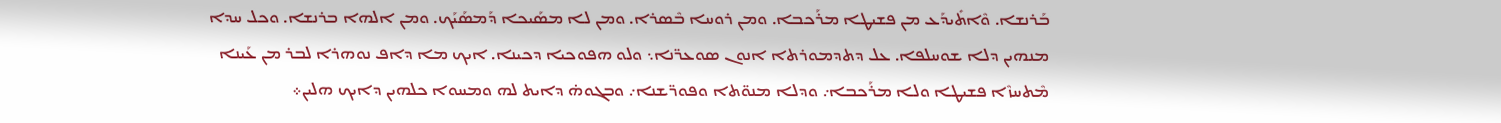ܒܰܪܢܫܐ. ܘܶܐܬܺܝܕܰܥ ܡܢ ܦܫܝܛܐ ܡܪܰܟܒܐ. ܘܡܢ ܪܘܚܐ ܒܶܣܪܐ. ܘܡܢ ܠܐ ܡܣܰܝܟܐ ܕܰܡܣܰܝܰܟ. ܘܡܢ ܐܠܗܐ ܒܪܢܫܐ. ܘܟܠ ܚܕܐ ܡܢܗܝܢ ܕܠܐ ܫܘܚܠܦܐ. ܥܠ ܕܬܕܡܘܪܬܐ ܐܢܘܢ ܣܘܥܖ̈ܢܐ܆ ܘܠܘ ܗܦܘܟܝܐ ܕܟܝܢܐ. ܐܝܟ ܡܐ ܕܐܦ ܢܘܗܪܐ ܠܒܪ ܡܢ ܥܰܝܢܐ ܡܶܬܚܙܶܐ ܦܫܝܛܐ ܘܠܐ ܡܪܰܟܒܐ܇ ܘܕܠܐ ܡܢܘ̈ܬܐ ܘܦܘܖ̈ܫܢܐ܇ ܘܒܓܘܗ̇ ܕܐܝܬ ܠܗ ܘܡܚܘܐ ܟܠܗܝܢ ܕܐܝܟ ܗܠܝܢ܀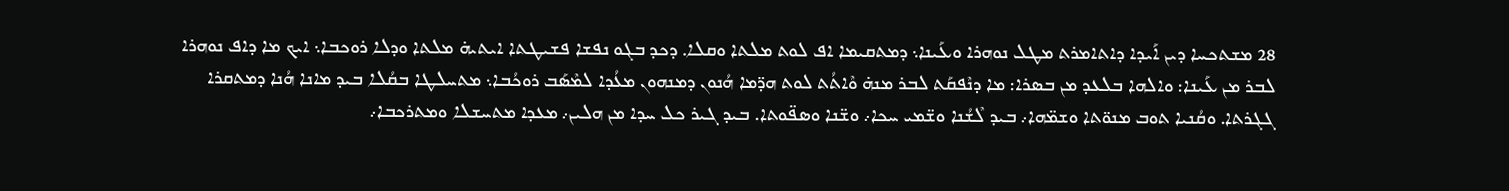28 ܡܫܬܟܚܐ ܕܝܢ ܐܰܝܕܐ ܕܐܬܐܡܪܬ ܡܛܠ ܢܘܗܪܐ ܘܥܰܝܢܐ܆ ܕܡܬܩܝܡܐ ܐܦ ܠܘܬ ܡܠܬܐ ܘܩܠܐ. ܕܟܕ ܒܓܘ ܢܦܫܐ ܦܫܝܛܬܐ ܐܝܬܝܗ̇ ܡܠܬܐ ܘܕܠܐ ܪܘܟܒܐ܆ ܐܝܟ ܡܐ ܕܐܦ ܢܘܗܪܐ ܠܒܪ ܡܢ ܥܰܝܢܐ: ܘܐܠܗܐ ܒܠܥܕ ܡܢ ܒܣܪܐ: ܡܐ ܕܢܶܦܩܰܬ ܠܒܪ ܡܢܗ̇ ܘܶܐܬܳܬ ܠܘܬ ܗܕ̈ܡܐ ܗܳܢܘܢ ܕܡܢܗܘܢ ܡܥܳܕܐ ܠܡܶܣܰܒ ܪܘܟܳܒܐ܆ ܡܬܚܠܛܐ ܒܩܳܠܐ ܒܝܕ ܡܐܢܐ ܗܳܢܐ ܕܡܬܩܪܐ ܓܓܪܬܐ. ܘܩܳܢܝܐ ܬܘܒ ܡܢܘ̈ܬܐ ܘܫܡ̈ܗܐ܇ ܒܝܕ ܠܶܫܳܢܐ ܘܫ̈ܡܝ ܚܟܐ܇ ܘܫ̈ܢܐ ܘܣܦ̈ܘܬܐ. ܒܝܕ ܓܝܪ ܟܠ ܚܕܐ ܡܢ ܗܠܝܢ܇ ܡܥܕܐ ܡܬܚܫܠܐ ܘܡܬܪܟܒܐ܇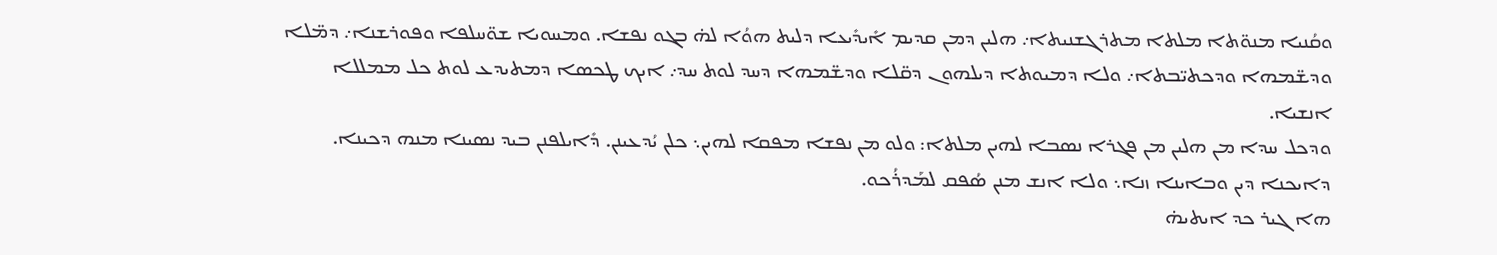ܘܩܳܢܝܐ ܡܢܘ̈ܬܐ ܡܠܬܐ ܡܬܪܓܫܢܝܬܐ܇ ܗܠܝܢ ܕܡܢ ܩܕܝܡ ܐܺܝܕܺܝܥܐ ܕܠܝܬ ܗܘܳܐ ܠܗ̇ ܒܓܘ ܢܦܫܐ. ܘܡܚܘܝܐ ܫܘ̈ܚܠܦܐ ܘܦܘܪܫܢܐ܇ ܕܡ̈ܠܐ ܘܕܫ̈ܡܗܐ ܘܕܟܬܝ̈ܒܬܐ܇ ܘܠܐ ܕܡܝܘܬܐ ܕܝܠܗܘܢ ܕܩ̈ܠܐ ܘܕܫ̈ܡܗܐ ܕܚܕ ܠܘܬ ܚܕ܇ ܐܝܟ ܛܟܣܐ ܕܡܬܝܕܥ ܠܘܬ ܟܠ ܡܡܠܠܐ ܐܢܫܝܐ.
ܘܕܟܠ ܚܕܐ ܡܢ ܗܠܝܢ ܡܢ ܦܓܪܐ ܢܣܒܐ ܠܗܝܢ ܡܠܬܐ: ܘܠܘ ܡܢ ܢܦܫܐ ܡܦܩܐ ܠܗܝܢ܆ ܟܠܢ ܝܳܕܥܝܢܢ. ܕܺܐܝܠܦܢܢ ܒܝܕ ܢܣܝܢܐ ܡܢܗ ܕܟܝܢܐ. ܕܐܝܟܢܐ ܕܝܢ ܘܒܐܝܢܐ ܙܢܐ܆ ܘܠܐ ܐܢܫ ܡܢܢ ܣܳܦܩ ܠܡܰܕܪܳܟܘ.
ܗܐ ܓܝܪ ܟܕ ܐܝܬܝܗ̇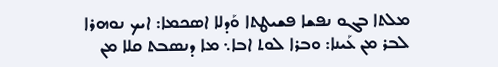ܡܠܬܐ ܒܓܘ ܢܦܫܐ ܦܫܝܛܬܐ ܘܰܕܠܐ ܐܣܟܡܐ: ܐܝܟ ܢܘܗܪܐ ܠܒܪ ܡܢ ܥܰܝܢܐ: ܘܒܪܐ ܠܘܬ ܐܒܐ܆ ܡܐ ܕܢܣܒܬ ܩܠܐ ܡܢ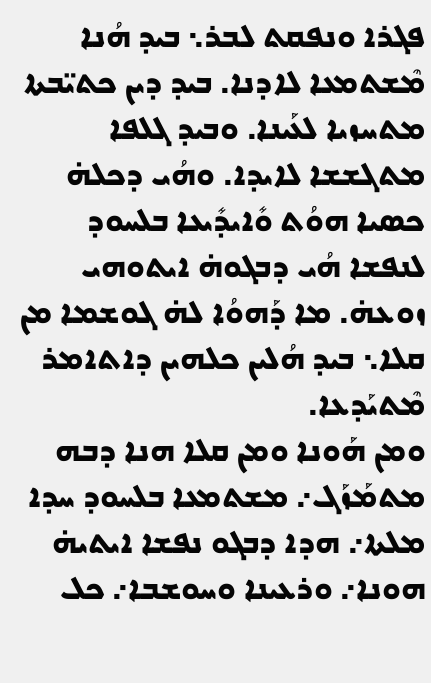ܦܓܪܐ ܘܢܦܩܬ ܠܒܪ܆ ܒܝܕ ܗܳܢܐ ܡܶܫܬܡܥܐ ܠܐܕܢܐ. ܒܝܕ ܕܝܢ ܟܬܝ̈ܒܬܐ ܡܬܚܙܝܐ ܠܥܰܝܢܐ. ܘܒܝܕ ܓܠܦܐ ܡܬܓܫܫܐ ܠܐܝܕܐ. ܘܗܳܝ ܕܟܠܗ̇ ܟܣܝܐ ܗܘܳܬ ܘܺܐܝܕܺܝܥܐ ܒܠܚܘܕ ܠܢܦܫܐ ܗܳܝ ܕܒܓܘܗ̇ ܐܝܬܘܗܝ ܙܘܥܗ̇. ܡܐ ܕܰܗܘܳܐ ܠܗ̇ ܓܘܫܡܐ ܡܢ ܩܠܐ܆ ܒܝܕ ܗܳܠܝܢ ܟܠܗܝܢ ܕܐܬܐܡܪ ܡܶܬܝܰܕܥܐ.
ܘܡܢ ܗܰܘܢܐ ܘܡܢ ܩܠܐ ܗܢܐ ܕܒܗ ܡܬܡܰܙܰܓ܇ ܡܫܬܡܥܐ ܒܠܚܘܕ ܚܕܐ ܡܠܬܐ܇ ܗܕܐ ܕܒܓܘ ܢܦܫܐ ܐܝܬܝܗ̇ ܗܘܢܐ܇ ܘܪܥܝܢܐ ܘܚܘܫܒܐ܇ ܟܠ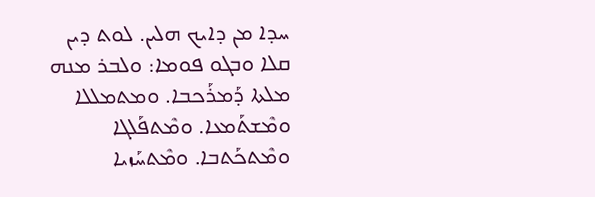ܚܕܐ ܡܢ ܕܐܝܟ ܗܠܝܢ. ܠܘܬ ܕܝܢ ܩܠܐ ܘܒܓܘ ܦܘܡܐ: ܘܠܒܪ ܡܢܗ ܡܠܬܐ ܕܰܡܪܰܟܒܐ. ܘܡܬܡܠܠܐ ܘܡܶܫܬܰܡܥܐ. ܘܡܶܬܦܰܠܓܐ ܘܡܶܬܟܰܬܒܐ. ܘܡܶܬܚܰܙܝܐ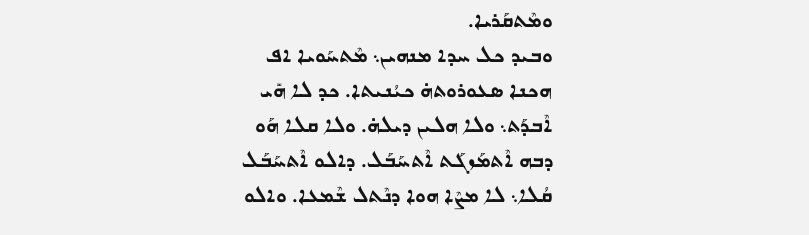ܘܡܶܬܩܰܪܝܐ.
ܘܒܝܕ ܟܠ ܚܕܐ ܡܢܗܝܢ܆ ܡܶܬܚܰܘܝܐ ܐܦ ܗܟܢܐ ܣܥܘܪܘܬܗ̇ ܟܝܳܢܝܬܐ. ܟܕ ܠܐ ܗܺܝ ܐܶܒܕܰܬ܆ ܘܠܐ ܗܠܝܢ ܕܝܠܗ̇. ܘܠܐ ܩܠܐ ܗܰܘ ܕܒܗ ܐܶܬܡܰܙܓܰܬ ܐܶܬܚܰܒܰܠ. ܕܐܠܘ ܐܶܬܚܰܒܰܠ ܩܳܠܐ܆ ܠܐ ܡܨܶܐ ܗܘܐ ܕܢܶܬܠ ܫܶܡܥܐ. ܘܐܠܘ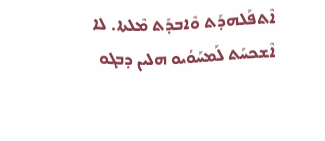ܐܶܬܦܰܠܗܕܰܬ ܘܶܐܒܕܰܬ ܡܶܠܬܐ. ܠܐ ܐܶܫܟܚܰܬ ܠܰܡܚܰܘܳܝܘ ܗܠܝܢ ܕܒܓܘ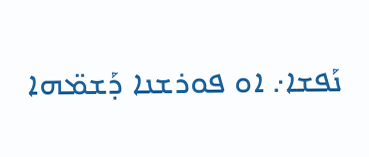ܢܰܦܫܐ܇ ܐܘ ܦܘܪܫܢܐ ܕܰܫܡ̈ܗܐ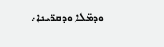ܘܕܡ̈ܠܐ ܘܕܩܖ̈ܝܢܐ܇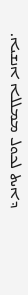ܕܐܝܬ ܠܟܘܠ ܡܡܠܠܐ ܐܢܫܝܐ.